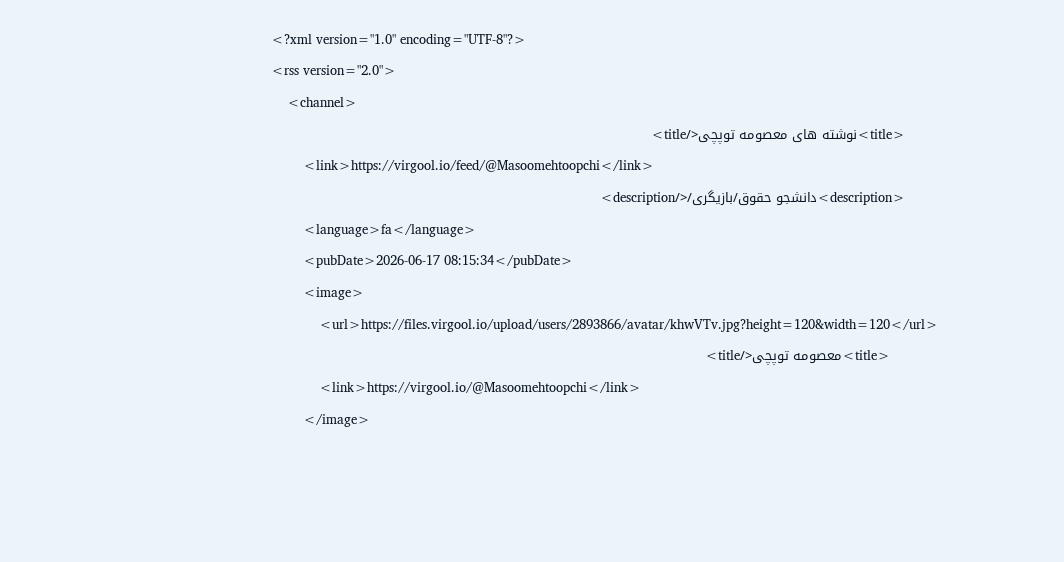<?xml version="1.0" encoding="UTF-8"?>
<rss version="2.0">
    <channel>
        <title>نوشته های معصومه توپچی</title>
        <link>https://virgool.io/feed/@Masoomehtoopchi</link>
        <description>دانشجو حقوق/بازیگری/</description>
        <language>fa</language>
        <pubDate>2026-06-17 08:15:34</pubDate>
        <image>
            <url>https://files.virgool.io/upload/users/2893866/avatar/khwVTv.jpg?height=120&width=120</url>
            <title>معصومه توپچی</title>
            <link>https://virgool.io/@Masoomehtoopchi</link>
        </image>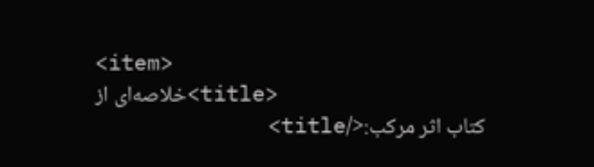<item>
                <title>خلاصه‌ای از کتاب اثر مرکب:</title>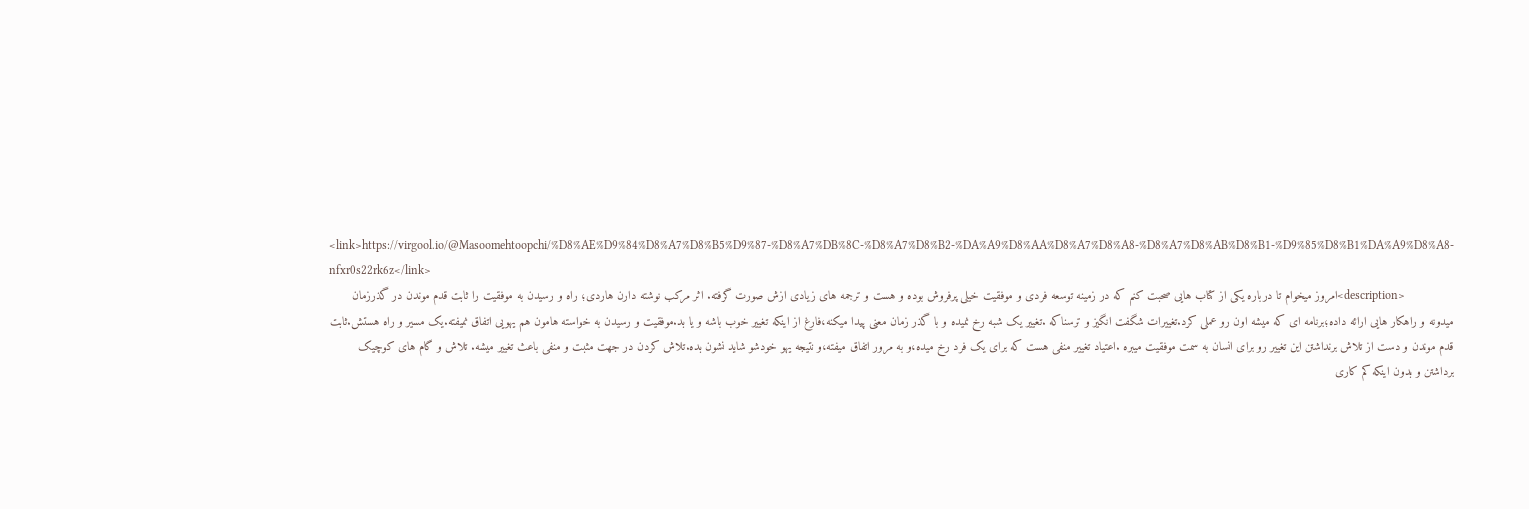<link>https://virgool.io/@Masoomehtoopchi/%D8%AE%D9%84%D8%A7%D8%B5%D9%87-%D8%A7%DB%8C-%D8%A7%D8%B2-%DA%A9%D8%AA%D8%A7%D8%A8-%D8%A7%D8%AB%D8%B1-%D9%85%D8%B1%DA%A9%D8%A8-nfxr0s22rk6z</link>
                <description>امروز میخوام تا درباره یکی از کتاب هایی صحبت کنم که در زمینه توسعه فردی و موفقیت خیلی پرفروش بوده و هست و ترجمه های زیادی ازش صورت گرفته. اثر مرکب نوشته دارن هاردی؛ راه و رسیدن به موفقیت را ثابت قدم موندن در گذرزمان میدونه و راهکار هایی ارائه داده؛برنامه ای که میشه اون رو عملی کرد.تغییرات شگفت انگیز و ترسناکه .تغییر یک شبه رخ نمیده و با گذر زمان معنی پیدا میکنه،فارغ از اینکه تغییر خوب باشه و یا بد.موفقیت و رسیدن به خواسته هامون هم یهویی اتفاق نمیفته.یک مسیر و راه هستش.ثابت قدم موندن و دست از تلاش برنداشتن این تغییر رو برای انسان به سمت موفقیت میبره .اعتیاد تغییر منفی هست که برای یک فرد رخ میده،و به مرور اتفاق میفته،و نتیجه یهو خودشو شاید نشون بده.تلاش کردن در جهت مثبت و منفی باعث تغییر میشه. تلاش و گام های کوچیک برداشتن و بدون اینکه کم کاری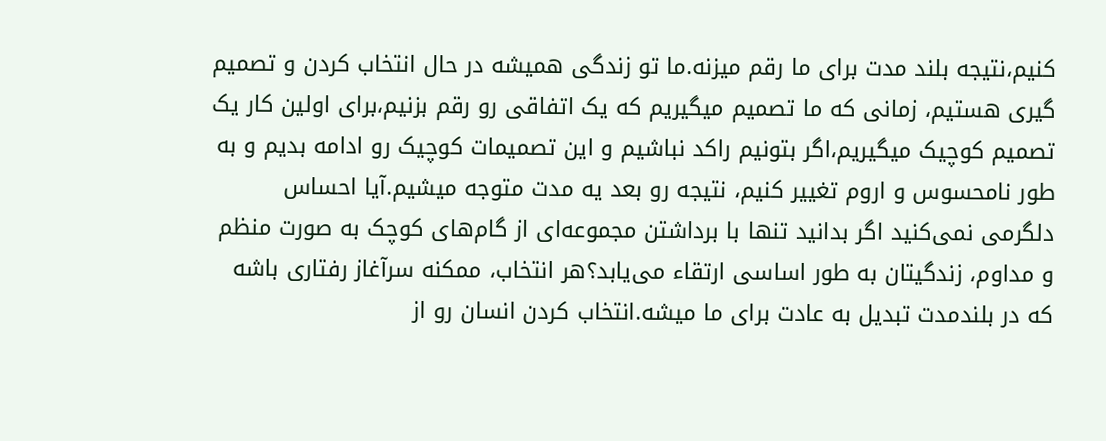کنیم،نتیجه بلند مدت برای ما رقم میزنه.ما تو زندگی همیشه در حال انتخاب کردن و تصمیم گیری هستیم، زمانی که ما تصمیم میگیریم که یک اتفاقی رو رقم بزنیم،برای اولین کار یک تصمیم کوچیک میگیریم،اگر بتونیم راکد نباشیم و این تصمیمات کوچیک رو ادامه بدیم و به طور نامحسوس و اروم تغییر کنیم، نتیجه رو بعد یه مدت متوجه میشیم.آیا احساس دلگرمی نمی‌کنید اگر بدانید تنها با برداشتن مجموعه‌ای از گام‌های کوچک به صورت منظم و مداوم، زندگیتان به طور اساسی ارتقاء می‌یابد؟هر انتخاب، ممکنه سرآغاز رفتاری باشه که در بلندمدت تبدیل به عادت برای ما میشه.انتخاب کردن انسان رو از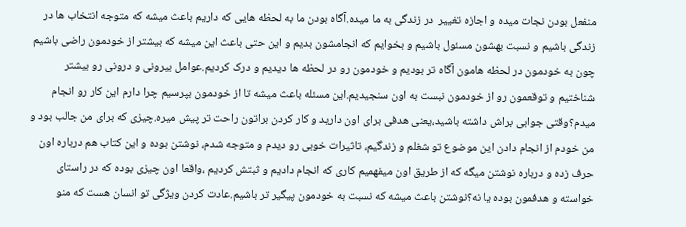منفعل بودن نجات میده و اجازه تغییر  در زندگی به ما میده.آگاه بودن ما به لحظه هایی که داریم باعث میشه که متوجه انتخاب ها در زندگی باشیم و نسبت بهشون مسئول باشیم و بخوایم که انجامشون بدیم و این حتی باعث این میشه که بیشتر از خودمون راضی باشیم چون به خودمون در لحظه هامون آگاه تر بودیم و خودمون رو در لحظه ها دیدیم و درک کردیم.عوامل بیرونی و درونی رو بیشتر شناختیم و توقعمون رو از خودمون نبست به اون سنجیدیم.این مسئله باعث میشه تا از خودمون بپرسیم چرا دارم این کار رو انجام میدم؟وقتی جوابی براش داشته باشید،یعنی هدفی برای اون دارید و کار کردن براتون راحت تر پیش میره.چیزی که برای من جالب بود و من خودم از انجام دادن این موضوع تو شغلم و زندگیم، تاثیرات خوبی رو دیدم و متوجه شدم، نوشتن بوده و این کتاب هم درباره اون حرف زده و درباره نوشتن میگه که از طریق اون میفهمیم کاری که انجام دادیم و ثبتش کردیم ،واقعا اون چیزی بوده که در راستای خواسته و هدفمون بوده یا نه؟نوشتن باعث میشه که نسبت به خودمون پیگیر تر باشیم.عادت کردن ویژگی تو انسان هست که منو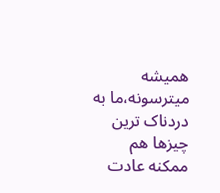همیشه میترسونه،ما به دردناک ترین چیزها هم ممکنه عادت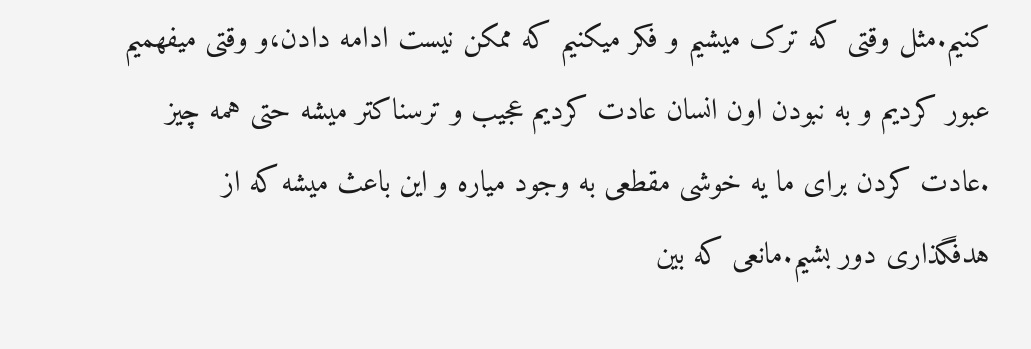کنیم.مثل وقتی که ترک میشیم و فکر میکنیم که ممکن نیست ادامه دادن،و وقتی میفهمیم عبور کردیم و به نبودن اون انسان عادت کردیم عجیب و ترسناکتر میشه حتی همه چیز .عادت کردن برای ما یه خوشی مقطعی به وجود میاره و این باعث میشه که از هدفگذاری دور بشیم.مانعی که بین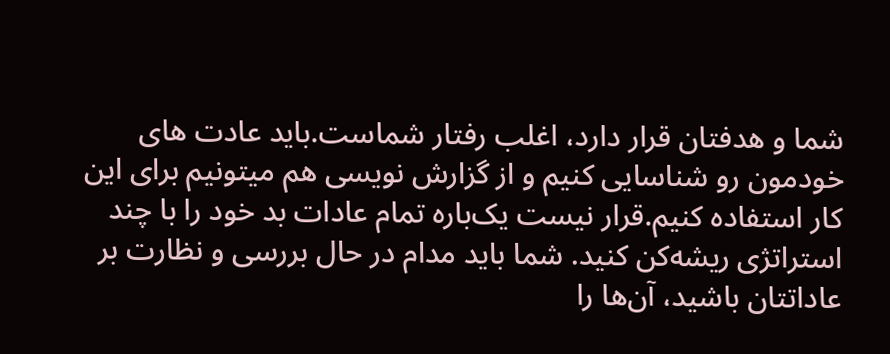شما و هدفتان قرار دارد، اغلب رفتار شماست.باید عادت های خودمون رو شناسایی کنیم و از گزارش نویسی هم میتونیم برای این کار استفاده کنیم.قرار نیست یک‌باره تمام عادات بد خود را با چند استراتژی ریشه‌کن کنید. شما باید مدام در حال بررسی و نظارت بر عاداتتان باشید، آن‌ها را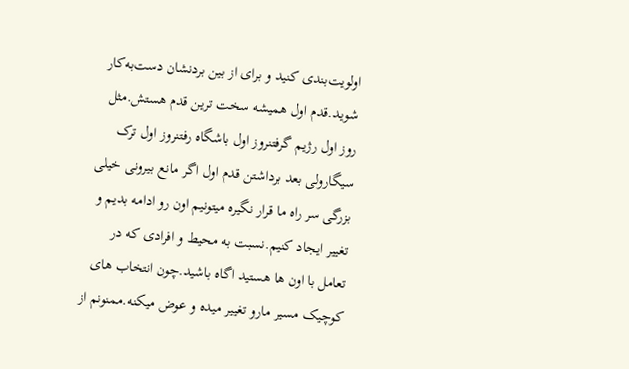اولویت‌بندی کنید و برای از بین بردنشان دست‌به‌کار شوید.قدم اول همیشه سخت ترین قدم هستش.مثل روز اول رژیم گرفتنروز اول باشگاه رفتنروز اول ترک سیگارولی بعد برداشتن قدم اول اگر مانع بیرونی خیلی بزرگی سر راه ما قرار نگیره میتونیم اون رو ادامه بدیم و تغییر ایجاد کنیم.نسبت به محیط و افرادی که در تعامل با اون ها هستید اگاه باشید.چون انتخاب های کوچیک مسیر مارو تغییر میده و عوض میکنه.ممنونم از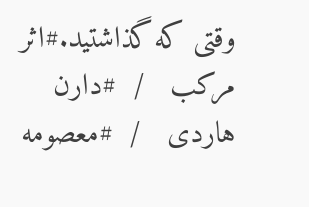وقتی که گذاشتید.#اثر مرکب   /  #دارن هاردی   /  #معصومه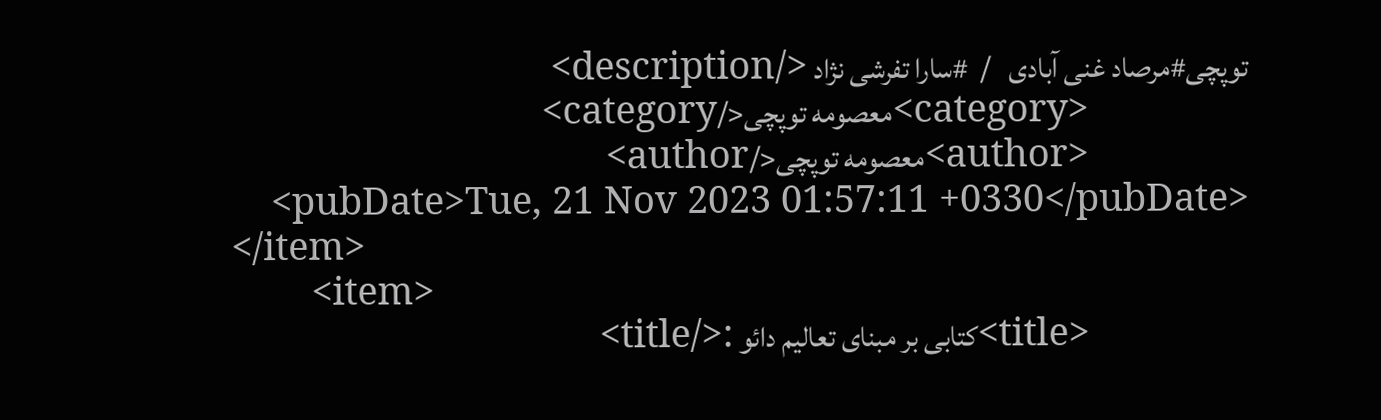توپچی#مرصاد غنی آبادی   /  #سارا تفرشی نژاد </description>
                <category>معصومه توپچی</category>
                <author>معصومه توپچی</author>
                <pubDate>Tue, 21 Nov 2023 01:57:11 +0330</pubDate>
            </item>
                    <item>
                <title>کتابی بر مبنای تعالیم دائو :</title>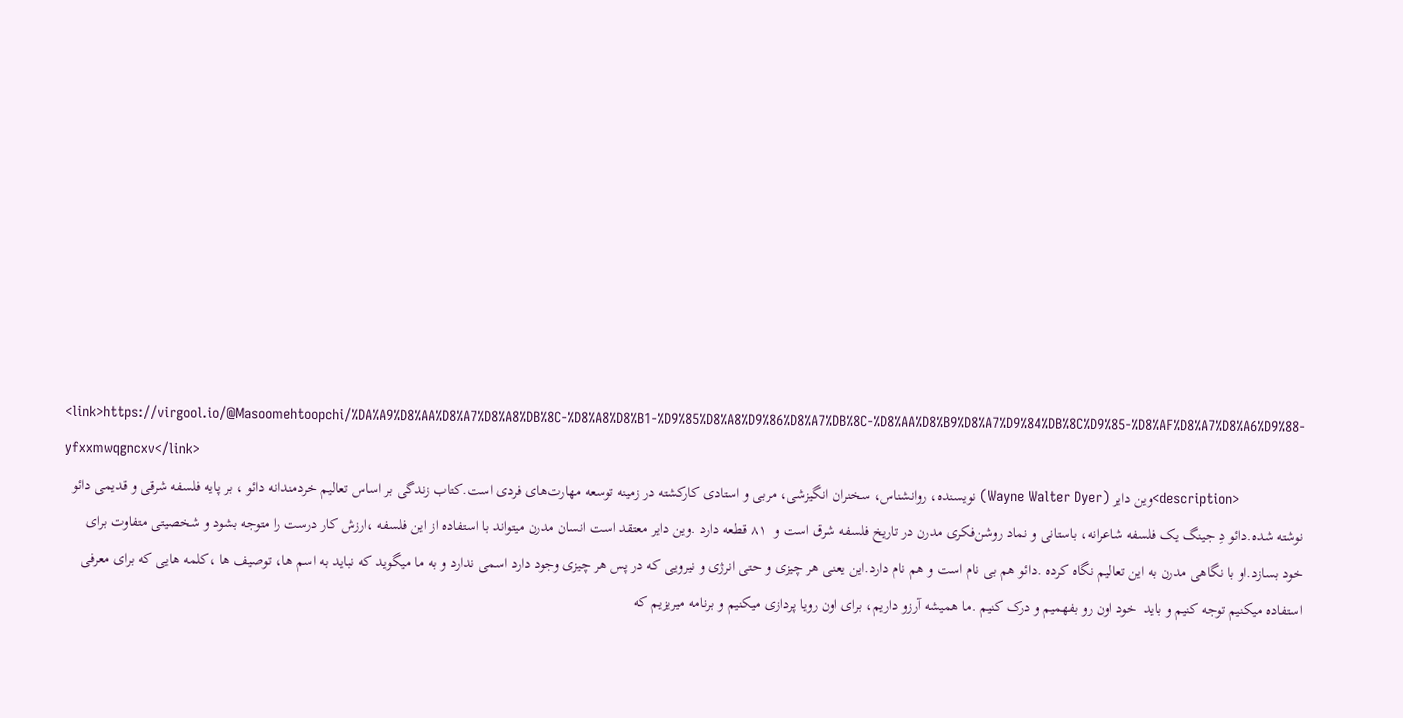<link>https://virgool.io/@Masoomehtoopchi/%DA%A9%D8%AA%D8%A7%D8%A8%DB%8C-%D8%A8%D8%B1-%D9%85%D8%A8%D9%86%D8%A7%DB%8C-%D8%AA%D8%B9%D8%A7%D9%84%DB%8C%D9%85-%D8%AF%D8%A7%D8%A6%D9%88-yfxxmwqgncxv</link>
                <description>وین دایر (Wayne Walter Dyer) نویسنده، روانشناس، سخنران انگیزشی، مربی و استادی کارکشته در زمینه توسعه مهارت‌های فردی است.کتاب زندگی بر اساس تعالیم خردمندانه دائو ، بر پایه فلسفه شرقی و قدیمی دائو نوشته شده.دائو دِ جینگ یک فلسفه شاعرانه، باستانی و نماد روشن‌فکری مدرن در تاریخ فلسفه شرق است و  ۸۱ قطعه دارد .وین دایر معتقد است انسان مدرن میتواند با استفاده از این فلسفه ،ارزش کار درست را متوجه بشود و شخصیتی متفاوت برای خود بسازد.او با نگاهی مدرن به این تعالیم نگاه کرده .دائو هم بی نام است و هم نام دارد.این یعنی هر چیزی و حتی انرژی و نیرویی که در پس هر چیزی وجود دارد اسمی ندارد و به ما میگوید که نباید به اسم ها، توصیف ها ،کلمه هایی که برای معرفی استفاده میکنیم توجه کنیم و باید  خود اون رو بفهمیم و درک کنیم .ما همیشه آرزو داریم، برای اون رویا پردازی میکنیم و برنامه میریزیم که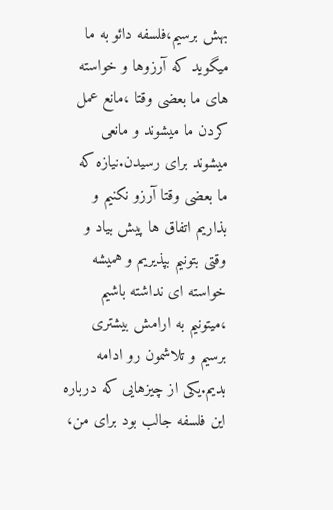بهش برسیم،فلسفه دائو به ما میگوید که آرزوها و خواسته های ما بعضی وقتا ،مانع عمل کردن ما میشوند و مانعی میشوند برای رسیدن.نیازه که ما بعضی وقتا آرزو نکنیم و بذاریم اتفاق ها پیش بیاد و وقتی بتونیم بپذیریم و همیشه خواسته ای نداشته باشیم ،میتونیم به ارامش بیشتری برسیم و تلاشمون رو ادامه بدیم.یکی از چیزهایی که درباره این فلسفه جالب بود برای من،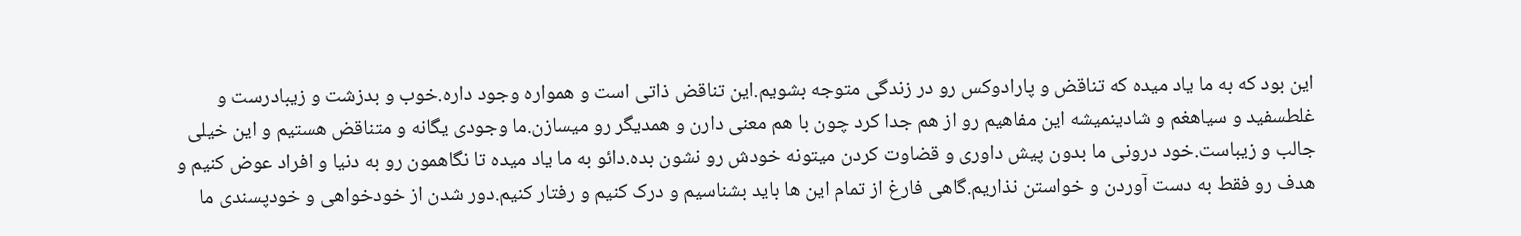این بود که به ما یاد میده که تناقض و پارادوکس رو در زندگی متوجه بشویم.این تناقض ذاتی است و همواره وجود داره.خوب و بدزشت و زیبادرست و غلطسفید و سیاهغم و شادینمیشه این مفاهیم رو از هم جدا کرد چون با هم معنی دارن و همدیگر رو میسازن.ما وجودی یگانه و متناقض هستیم و این خیلی جالب و زیباست.خود درونی ما بدون پیش داوری و قضاوت کردن میتونه خودش رو نشون بده.دائو به ما یاد میده تا نگاهمون رو به دنیا و افراد عوض کنیم و هدف رو فقط به دست آوردن و خواستن نذاریم.گاهی فارغ از تمام این ها باید بشناسیم و درک کنیم و رفتار کنیم.دور شدن از خودخواهی و خودپسندی ما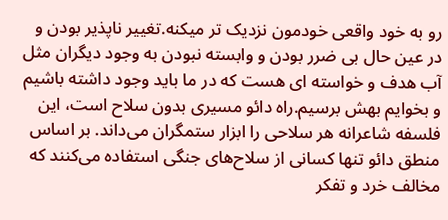رو به خود واقعی خودمون نزدیک تر میکنه.تغییر ناپذیر بودن و در عین حال بی ضرر بودن و وابسته نبودن به وجود دیگران مثل آب هدف و خواسته ای هست که در ما باید وجود داشته باشیم و بخوایم بهش برسیم.راه دائو مسیری بدون سلاح است، این فلسفه شاعرانه هر سلاحی را ابزار ستمگران می‌داند. بر اساس منطق دائو تنها کسانی از سلاح‌های جنگی استفاده می‌کنند که مخالف خرد و تفکر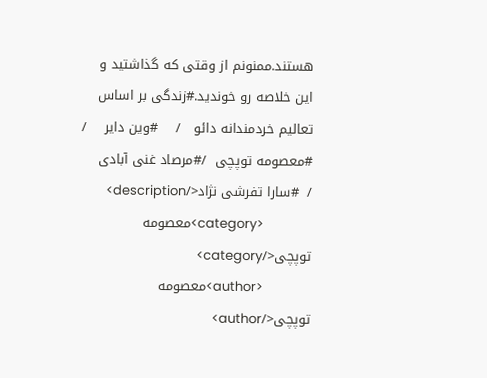هستند.ممنونم از وقتی که گذاشتید و این خلاصه رو خوندید.#زندگی بر اساس تعالیم خردمندانه دائو   /    #وین دایر    /  #معصومه توپچی  /#مرصاد غنی آبادی    /  #سارا تفرشی نژاد</description>
                <category>معصومه توپچی</category>
                <author>معصومه توپچی</author>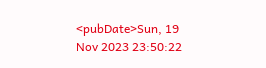<pubDate>Sun, 19 Nov 2023 23:50:22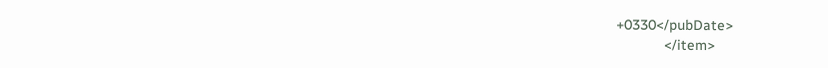+0330</pubDate>
            </item>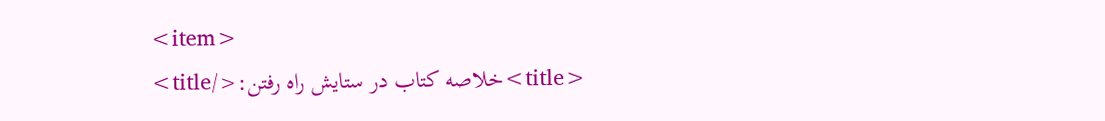<item>
                <title>خلاصه کتاب در ستایش راه رفتن:</title>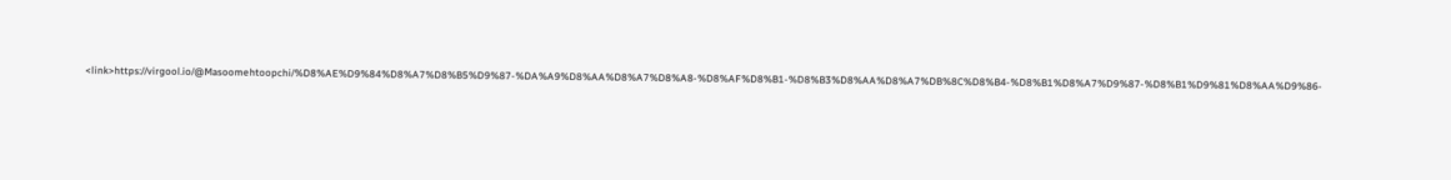<link>https://virgool.io/@Masoomehtoopchi/%D8%AE%D9%84%D8%A7%D8%B5%D9%87-%DA%A9%D8%AA%D8%A7%D8%A8-%D8%AF%D8%B1-%D8%B3%D8%AA%D8%A7%DB%8C%D8%B4-%D8%B1%D8%A7%D9%87-%D8%B1%D9%81%D8%AA%D9%86-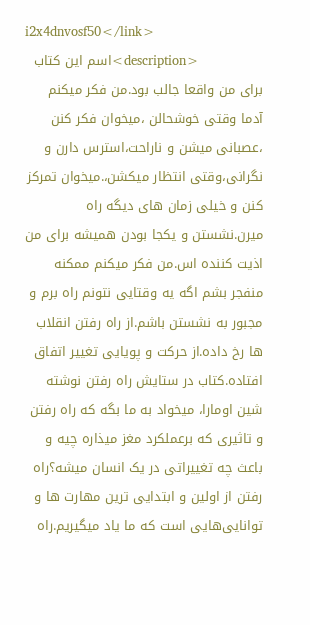i2x4dnvosf50</link>
                <description>اسم این کتاب برای من واقعا جالب بود.من فکر میکنم آدما وقتی خوشحالن ،میخوان فکر کنن ،عصبانی میشن و ناراحت،استرس دارن و نگرانی،وقتی انتظار میکشن،.میخوان تمرکز کنن و خیلی زمان های دیگه راه میرن.نشستن و یکجا بودن همیشه برای من اذیت کننده اس.من فکر میکنم ممکنه منفجر بشم اگه یه وقتایی نتونم راه برم و مجبور به نشستن باشم.از راه رفتن انقلاب ها رخ داده.از حرکت و پویایی تغییر اتفاق افتاده.کتاب در ستایش راه رفتن نوشته شین اومارا، میخواد به ما بگه که راه رفتن و تاثیری که برعملکرد مغز میذاره چیه و باعث چه تغییراتی در یک انسان میشه؟راه رفتن از اولین و ابتدایی ترین مهارت ها و توانایی‌هایی است که ما یاد میگیریم.راه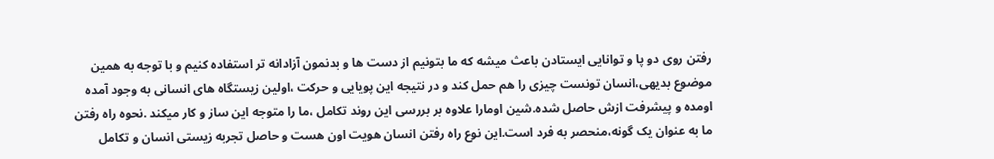رفتن روی دو پا و توانایی ایستادن باعث میشه که ما بتونیم از دست ها و بدنمون آزادانه تر استفاده کنیم و با توجه به همین موضوع بدیهی،انسان تونست چیزی را هم حمل کند و در نتیجه این پویایی و حرکت ،اولین زیستگاه های انسانی به وجود آمده اومده و پیشرفت ازش حاصل شده.شین اومارا علاوه بر بررسی این روند تکامل ،ما را متوجه این ساز و کار میکند .نحوه راه رفتن ما به عنوان یک گونه،منحصر به فرد است.این نوع راه رفتن انسان هویت اون هست و حاصل تجربه زیستی انسان و تکامل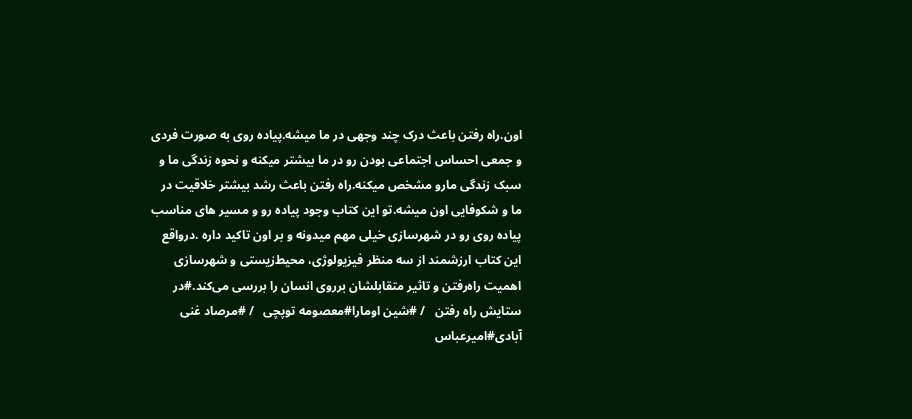اون.راه رفتن باعث درک چند وجهی در ما میشه.پیاده روی به صورت فردی و جمعی احساس اجتماعی بودن رو در ما بیشتر میکنه و نحوه زندگی ما و سبک زندگی مارو مشخص میکنه.راه رفتن باعث رشد بیشتر خلاقیت در ما و شکوفایی اون میشه.تو این کتاب وجود پیاده رو و مسیر های مناسب پیاده روی رو در شهرسازی خیلی مهم میدونه و بر اون تاکید داره .درواقع این کتاب ارزشمند از سه منظر فیزیولوژی، محیط‌زیستی و شهرسازی اهمیت راه‌رفتن و تاثیر متقابلشان برروی انسان را بررسی می‌کند.#در ستایش راه رفتن   / #شین اومارا#معصومه توپچی   / #مرصاد غنی آبادی#امیرعباس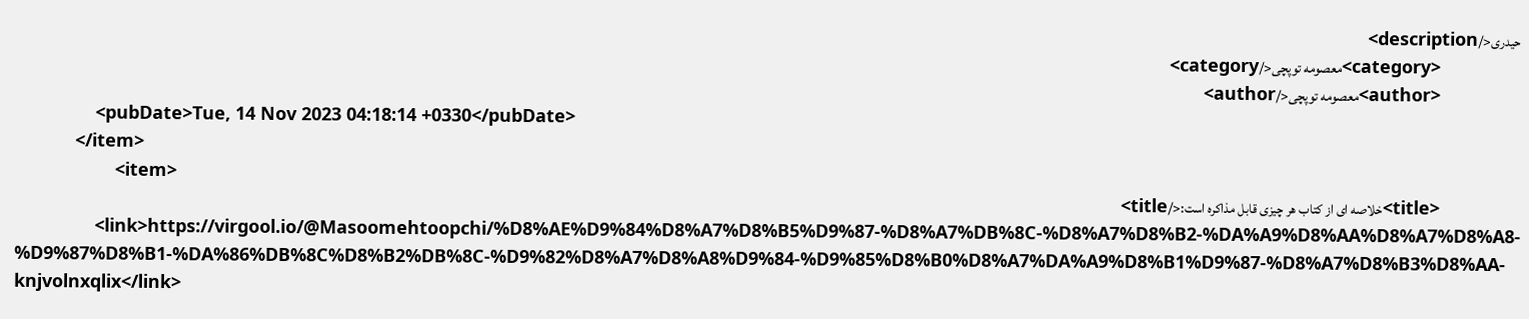حیدری</description>
                <category>معصومه توپچی</category>
                <author>معصومه توپچی</author>
                <pubDate>Tue, 14 Nov 2023 04:18:14 +0330</pubDate>
            </item>
                    <item>
                <title>خلاصه ای از کتاب هر چیزی قابل مذاکره است:</title>
                <link>https://virgool.io/@Masoomehtoopchi/%D8%AE%D9%84%D8%A7%D8%B5%D9%87-%D8%A7%DB%8C-%D8%A7%D8%B2-%DA%A9%D8%AA%D8%A7%D8%A8-%D9%87%D8%B1-%DA%86%DB%8C%D8%B2%DB%8C-%D9%82%D8%A7%D8%A8%D9%84-%D9%85%D8%B0%D8%A7%DA%A9%D8%B1%D9%87-%D8%A7%D8%B3%D8%AA-knjvolnxqlix</link>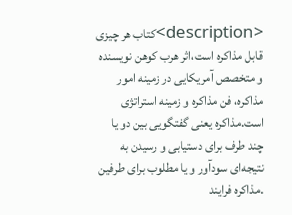<description>کتاب هر چیزی قابل مذاکره است،اثر هرب کوهن نویسنده و متخصص آمریکایی در زمینه امور مذاکره، فن مذاکره و زمینه استراتژی است.مذاکره یعنی گفتگویی بین دو یا چند طرف برای دستیابی و رسیدن به نتیجه‌ای سودآور و یا مطلوب برای طرفین .مذاکره فرایند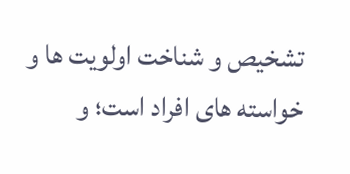تشخیص و شناخت اولویت ها و خواسته های افراد است؛ و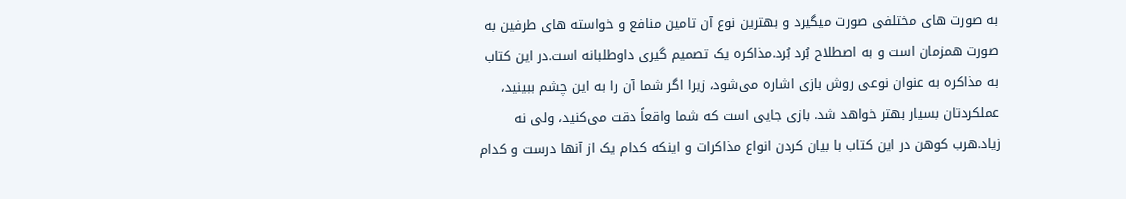به صورت های مختلفی صورت میگیرد و بهترین نوع آن تامین منافع و خواسته های طرفین به صورت همزمان است و به اصطلاح بُرد بُرد.مذاکره یک تصمیم گیری داوطلبانه است.در این کتاب به مذاکره به عنوان نوعی روش بازی اشاره می‌شود، زیرا اگر شما آن را به این چشم ببینید، عملکردتان بسیار بهتر خواهد شد. بازی جایی است که شما واقعاً دقت می‌کنید، ولی نه زیاد.هرب کوهن در این کتاب با بیان کردن انواع مذاکرات و اینکه کدام یک از آنها درست و کدام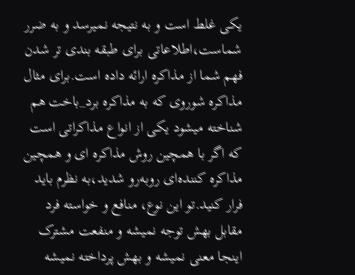یکی غلط است و به نتیجه نمیرسد و به ضرر شماست،اطلاعاتی برای طبقه بندی تر شدن فهم شما از مذاکره ارائه داده است.برای مثال مذاکره شوروی که به مذاکره برد_باخت هم شناخته میشود یکی از انواع مذاکراتی است که اگر با همچین روش مذاکره ای و همچین مذاکره کننده‌ای رو‌به‌رو شدید،به نظرم باید فرار کنید.تو این نوع، منافع و خواسته فرد مقابل بهش توجه نمیشه و منفعت مشترک اینجا معنی نمیشه و بهش پرداخته نمیشه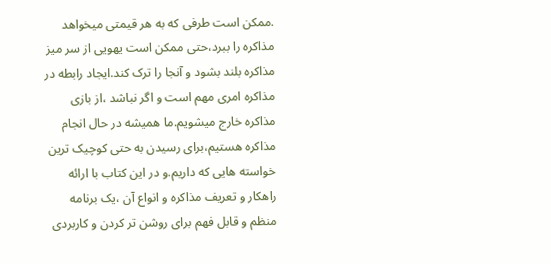.ممکن است طرفی که به هر قیمتی میخواهد مذاکره را ببرد،حتی ممکن است یهویی از سر میز مذاکره بلند بشود و آنجا را ترک کند.ایجاد رابطه در مذاکره امری مهم است و اگر نباشد ،از بازی مذاکره خارج میشویم.ما همیشه در حال انجام مذاکره هستیم،برای رسیدن به حتی کوچیک ترین خواسته هایی که داریم.و در این کتاب با ارائه راهکار و تعریف مذاکره و انواع آن ،یک برنامه منظم و قابل فهم برای روشن تر کردن و کاربردی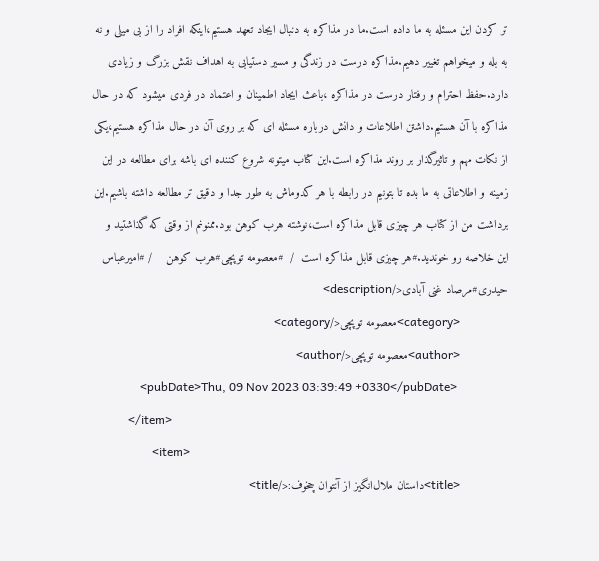تر کردن این مسئله به ما داده است.ما در مذاکره به دنبال ایجاد تعهد هستیم،اینکه افراد را از بی میلی و نه به بله و میخواهم تغییر دهیم.مذاکره درست در زندگی و مسیر دستیابی به اهداف نقش بزرگ و زیادی دارد.حفظ احترام و رفتار درست در مذاکره ،باعث ایجاد اطمینان و اعتماد در فردی میشود که در حال مذاکره با آن هستیم.داشتن اطلاعات و دانش درباره مسئله ای که بر روی آن در حال مذاکره هستیم،یکی از نکات مهم و تاثیرگذار بر روند مذاکره است.این کتاب میتونه شروع کننده ای باشه برای مطالعه در این زمینه و اطلاعاتی به ما بده تا بتونیم در رابطه با هر کدوماش به طور جدا و دقیق تر مطالعه داشته باشیم.این برداشت من از کتاب هر چیزی قابل مذاکره است،نوشته هرب کوهن بود.ممنونم از وقتی که گذاشتید و این خلاصه رو خوندید.#هر چیزی قابل مذاکره است  /  #معصومه توپچی#هرب کوهن    / #امیرعباس حیدری#مرصاد غنی آبادی</description>
                <category>معصومه توپچی</category>
                <author>معصومه توپچی</author>
                <pubDate>Thu, 09 Nov 2023 03:39:49 +0330</pubDate>
            </item>
                    <item>
                <title>داستان ملال‌انگیز از آنتوان چخوف:</title>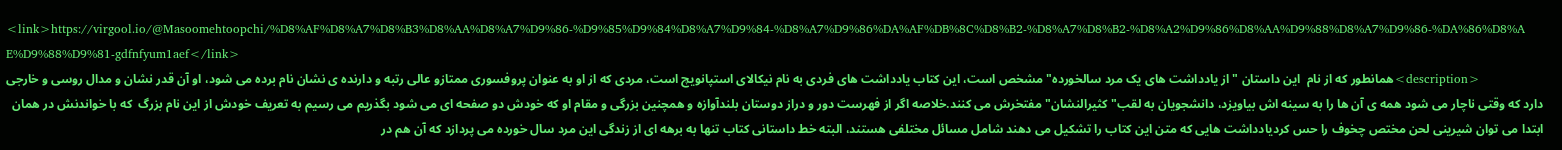<link>https://virgool.io/@Masoomehtoopchi/%D8%AF%D8%A7%D8%B3%D8%AA%D8%A7%D9%86-%D9%85%D9%84%D8%A7%D9%84-%D8%A7%D9%86%DA%AF%DB%8C%D8%B2-%D8%A7%D8%B2-%D8%A2%D9%86%D8%AA%D9%88%D8%A7%D9%86-%DA%86%D8%AE%D9%88%D9%81-gdfnfyum1aef</link>
                <description>همانطور که از نام  این داستان "از یادداشت های یک مرد سالخورده" مشخص است، این کتاب یادداشت های فردی به نام نیکالای استپانویچ است، مردی که از او به عنوان پروفسوری ممتازو عالی رتبه و دارنده ی نشان نام برده می شود، او آن قدر نشان و مدال روسی و خارجی دارد که وقتی ناچار می شود همه ی آن ها را به سینه اش بیاویزد، دانشجویان به لقب"کثیرالنشان" مفتخرش می کنند.خلاصه اگر از فهرست دور و دراز دوستان بلندآوازه و همچنین بزرگی و مقام او که خودش دو صفحه ای می شود بگذریم می رسیم به تعریف خودش از این نام بزرگ  که با خواندنش در همان ابتدا می توان شیرینی لحن مختص چخوف را حس کردیادداشت هایی که متن این کتاب را تشکیل می دهند شامل مسائل مختلفی هستند، البته خط داستانی کتاب تنها به برهه ای از زندگی این مرد سال خورده می پردازد که آن هم در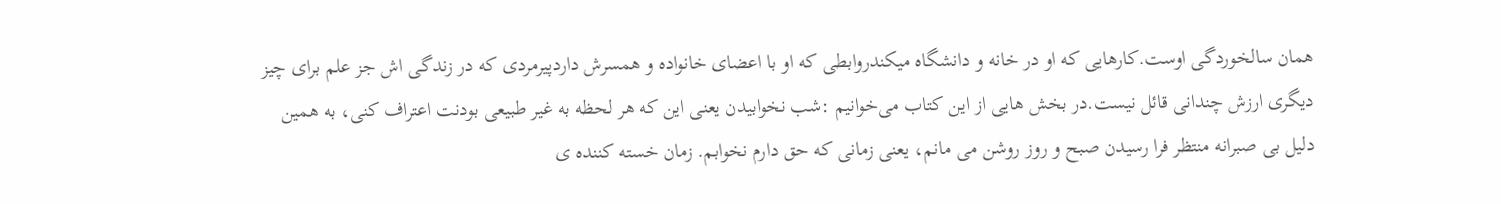همان سالخوردگی اوست.کارهایی که او در خانه و دانشگاه میکندروابطی که او با اعضای خانواده و همسرش داردپیرمردی که در زندگی اش جز علم برای چیز دیگری ارزش چندانی قائل نیست.در بخش هایی از این کتاب می‌خوانیم :شب نخوابیدن یعنی این که هر لحظه به غیر طبیعی بودنت اعتراف کنی، به همین دلیل بی صبرانه منتظر فرا رسیدن صبح و روز روشن می مانم، یعنی زمانی که حق دارم نخوابم. زمان خسته کننده ی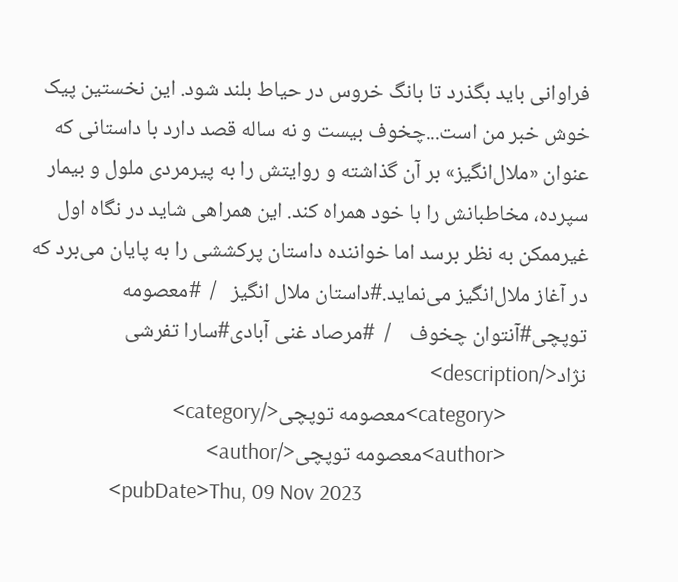فراوانی باید بگذرد تا بانگ خروس در حیاط بلند شود. این نخستین پیک خوش خبر من است...چخوف بیست و نه ساله قصد دارد با داستانی که عنوان «ملال‌انگیز» بر آن گذاشته و روایتش را به پیرمردی ملول و بیمار سپرده، مخاطبانش را با خود همراه کند. این همراهی شاید در نگاه اول غیرممکن به نظر برسد اما خواننده داستان پرکششی را به پایان می‌برد که در آغاز ملال‌انگیز می‌نماید.#داستان ملال انگیز   /  #معصومه توپچی#آنتوان چخوف    /  #مرصاد غنی آبادی#سارا تفرشی نژاد</description>
                <category>معصومه توپچی</category>
                <author>معصومه توپچی</author>
                <pubDate>Thu, 09 Nov 2023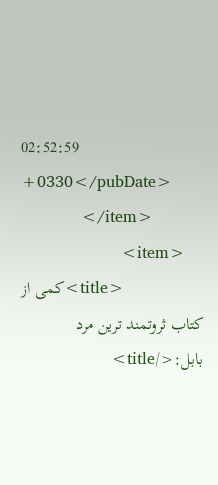02:52:59 +0330</pubDate>
            </item>
                    <item>
                <title>کمی از کتاب ثروتمند ترین مرد بابل:</title>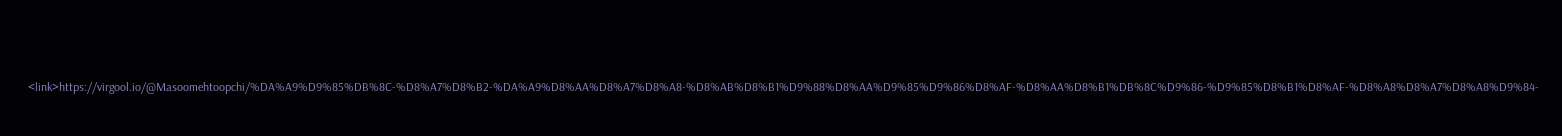<link>https://virgool.io/@Masoomehtoopchi/%DA%A9%D9%85%DB%8C-%D8%A7%D8%B2-%DA%A9%D8%AA%D8%A7%D8%A8-%D8%AB%D8%B1%D9%88%D8%AA%D9%85%D9%86%D8%AF-%D8%AA%D8%B1%DB%8C%D9%86-%D9%85%D8%B1%D8%AF-%D8%A8%D8%A7%D8%A8%D9%84-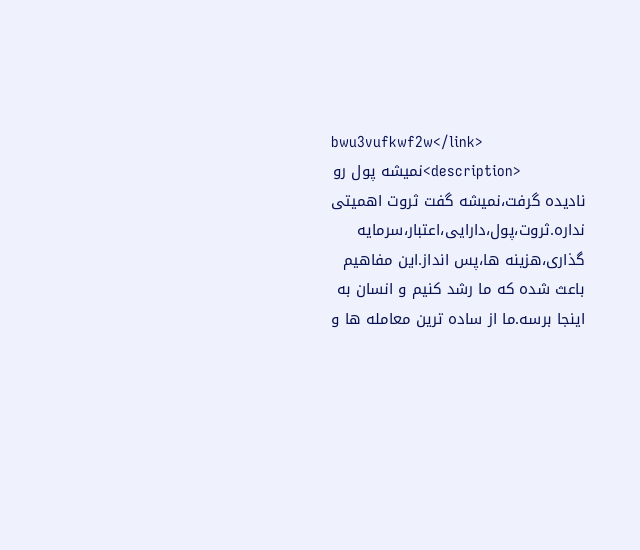bwu3vufkwf2w</link>
                <description>نمیشه پول رو نادیده گرفت،نمیشه گفت ثروت اهمیتی نداره.ثروت،پول،دارایی،اعتبار،سرمایه گذاری،هزینه ها،پس انداز.این مفاهیم باعث شده که ما رشد کنیم و انسان به اینجا برسه.ما از ساده ترین معامله ها و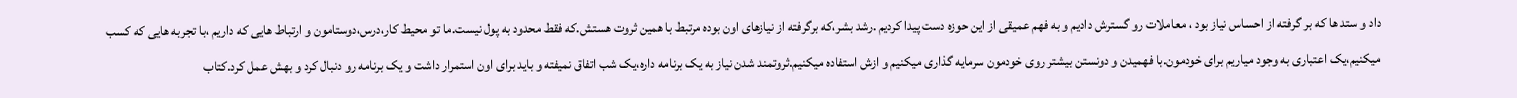داد و ستد ها که بر گرفته از احساس نیاز بود ، معاملات رو گسترش دادیم و به فهم عمیقی از این حوزه دست پیدا کردیم .رشد بشر،که برگرفته از نیازهای اون بوده مرتبط با همین ثروت هستش.که فقط محدود به پول نیست.ما تو محیط کار،درس،دوستامون و ارتباط هایی که داریم ،با تجربه هایی که کسب میکنیم،یک اعتباری به وجود میاریم برای خودمون.با فهمیدن و دونستن بیشتر روی خودمون سرمایه گذاری میکنیم و ازش استفاده میکنیم.ثروتمند شدن نیاز به یک برنامه داره،یک شب اتفاق نمیفته و باید برای اون استمرار داشت و یک برنامه رو دنبال کرد و بهش عمل کرد.کتاب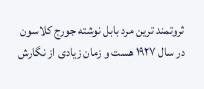ثروتمند ترین مرد بابل نوشته جورج کلاسون در سال ۱۹۲۷ هست و زمان زیادی از نگارش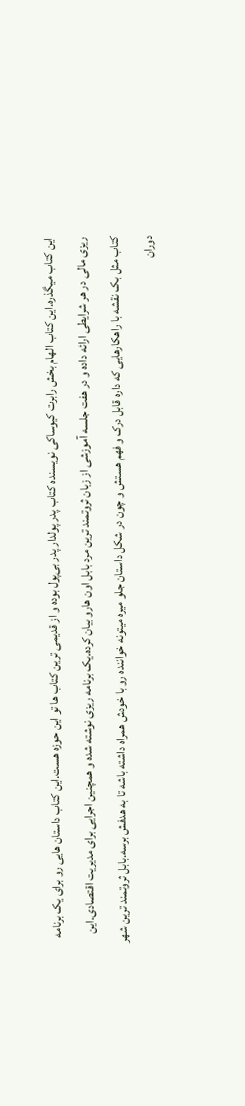این کتاب میگذره.این کتاب الهام بخش رابرت کیوساکی نویسنده کتاب پدر پولدار پدر بی‌پول بوده و از قدیمی ترین کتاب ها تو این حوزه هست.این کتاب داستان هایی رو برای یک برنامه ریزی مالی در هر شرایطی ارائه داده و در هفت جلسه آموزشی از زبان ثروتمند ترین مرد بابل اون هارو بیان کرده.یک برنامه ریزی نوشته شده و همچنین اجرایی برای مدیریت اقتصادی.این کتاب مثل بک نقشه با راهکارهایی که داره قابل درک و فهم هستش و چون در شکل داستان جلو میره میتونه خواننده رو با خودش همراه داشته باشه تا به هدفش برسه.بابل ثروتمند ترین شهر دوران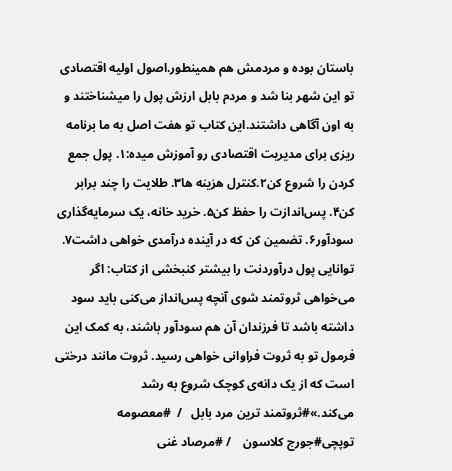باستان بوده و مردمش هم همینطور.اصول اولیه اقتصادی تو این شهر بنا شد و مردم بابل ارزش پول را میشناختند و به اون آگاهی داشتند.این کتاب تو هفت اصل به ما برنامه ریزی برای مدیریت اقتصادی رو آموزش میده:۱. پول جمع کردن را شروع کن۲.کنترل هزینه ها۳. طلایت را چند برابر کن۴. پس‌اندازت را حفظ کن۵. خرید خانه، یک سرمایه‌گذاری سودآور۶. تضمین کن که در آینده درآمدی خواهی داشت۷. توانایی پول درآوردنت را بیشتر کنبخشی از کتاب: اگر می‌خواهی ثروتمند شوی آنچه پس‌انداز می‌کنی باید سود داشته باشد تا فرزندان آن هم سودآور باشند، به کمک این فرمول تو به ثروت فراوانی خواهی رسید. ثروت مانند درختی است که از یک دانه‌ی کوچک شروع به رشد می‌کند.»#ثروتمند ترین مرد بابل   /  #معصومه توپچی#جورج کلاسون    / #مرصاد غنی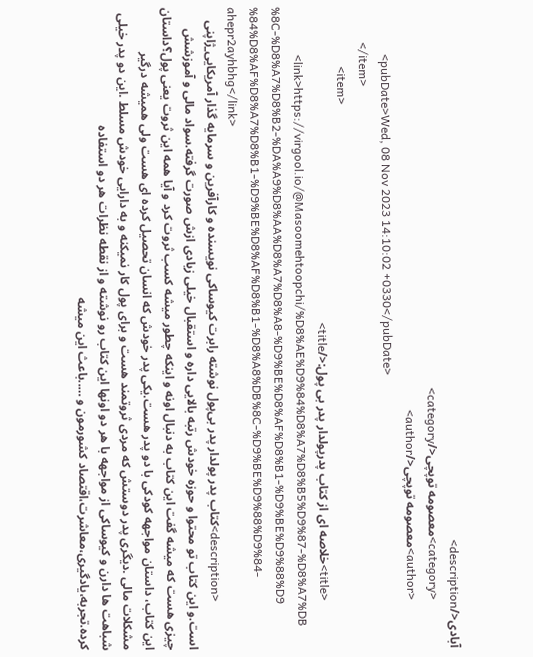آبادی</description>
                <category>معصومه توپچی</category>
                <author>معصومه توپچی</author>
                <pubDate>Wed, 08 Nov 2023 14:10:02 +0330</pubDate>
            </item>
                    <item>
                <title>خلاصه ای از کتاب پدر‌پولدار پدر ‌بی پول:</title>
                <link>https://virgool.io/@Masoomehtoopchi/%D8%AE%D9%84%D8%A7%D8%B5%D9%87-%D8%A7%DB%8C-%D8%A7%D8%B2-%DA%A9%D8%AA%D8%A7%D8%A8-%D9%BE%D8%AF%D8%B1-%D9%BE%D9%88%D9%84%D8%AF%D8%A7%D8%B1-%D9%BE%D8%AF%D8%B1-%D8%A8%DB%8C-%D9%BE%D9%88%D9%84-ahepr2ayhbhg</link>
                <description>کتاب پدر پولدار پدر بی‌پول نوشته رابرت کیوساکی نویسنده و کارآفرین و سرمایه گذار آمریکایی_ژاپنی است.و این کتاب تو محتوا و حوزه خودش رتبه بالایی داره و استقبال خیلی زیادی ازش صورت گرفته.سواد مالی و آموزشش چیزی هست که میشه گفت این کتاب به دنبال اونه و اینکه چطور میشه کسب ثروت کرد و آیا همه این ثروت یعنی پول؟داستان این کتاب، داستان مواجهه کودکی با دو پدر هست.یکی پدر خودش که انسان تحصیل کرده ای هست ولی همیشه درگیر مشکلات مالی .دیگری پدر دوستش که مردی ثروتمند هست و برای پول کار نمیکنه و به دارایی خودش مسلط .این دو پدر خیلی شباهت ها دارن و کیوساکی از مواجهه با هر دو اونها این کتاب رو نوشته و از نقطه نظرات هر دو استفاده کرده.تجربه،یادگیری،معاشرت،اقتصاد کشورمون و …..باعث این میشه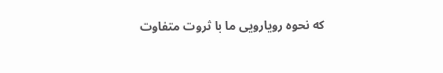که نحوه رویارویی ما با ثروت متفاوت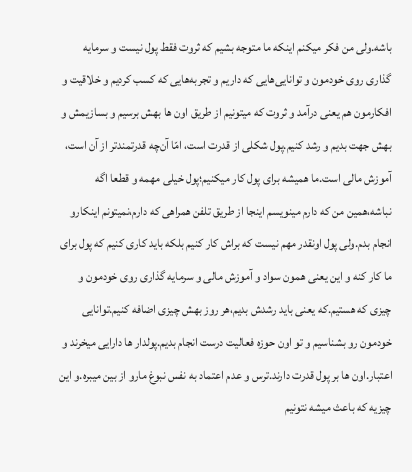باشه.ولی من فکر میکنم اینکه ما متوجه بشیم که ثروت فقط پول نیست و سرمایه گذاری روی خودمون و توانایی‌هایی که داریم و تجربه‌هایی که کسب کردیم و خلاقیت و افکارمون هم یعنی درآمد و ثروت که میتونیم از طریق اون ها بهش برسیم و بسازیمش و بهش جهت بدیم و رشد کنیم.پول شکلی از قدرت است، امّا آن‌چه قدرتمندتر از آن است، آموزش مالی است.ما همیشه برای پول کار میکنیم؛پول خیلی مهمه و قطعا اگه نباشه،همین من که دارم مینویسم اینجا از طریق تلفن همراهی که دارم،نمیتونم اینکارو انجام بدم.ولی پول اونقدر مهم نیست که براش کار کنیم بلکه باید کاری کنیم که پول برای ما کار کنه و این یعنی همون سواد و آموزش مالی و سرمایه گذاری روی خودمون و چیزی که هستیم.که یعنی باید رشدش بدیم،هر روز بهش چیزی اضافه کنیم.توانایی خودمون رو بشناسیم و تو اون حوزه فعالیت درست انجام بدیم.پولدار ها دارایی میخرند و اعتبار.اون ها بر پول قدرت دارند.ترس و عدم اعتماد به نفس نبوغ مارو از بین میبره.و این چیزیه که باعث میشه نتونیم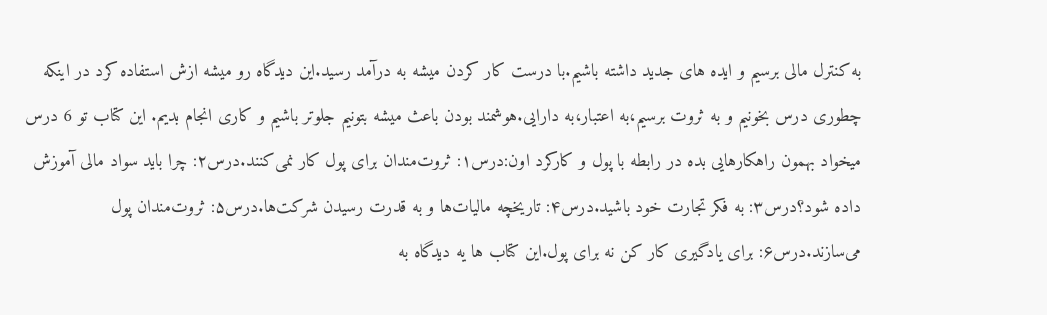به کنترل مالی برسیم و ایده های جدید داشته باشیم.با درست کار کردن میشه به درآمد رسید.این دیدگاه رو میشه ازش استفاده کرد در اینکه چطوری درس بخونیم و به ثروت برسیم،به اعتبار،به دارایی.هوشمند بودن باعث میشه بتونیم جلوتر باشیم و کاری انجام بدیم. این کتاب تو 6 درس میخواد بهمون راهکار‌هایی بده در رابطه با پول و کارکرد اون:درس۱: ثروت‌مندان برای پول کار نمی‌کنند.درس۲: چرا باید سواد مالی آموزش داده شود؟درس۳: به فکر تجارت خود باشید.درس۴: تاریخچه مالیات‌ها و به قدرت رسیدن شرکت‌ها.درس۵: ثروت‌مندان پول می‌سازند.درس۶: برای یادگیری کار کن نه برای پول.این کتاب ها یه دیدگاه به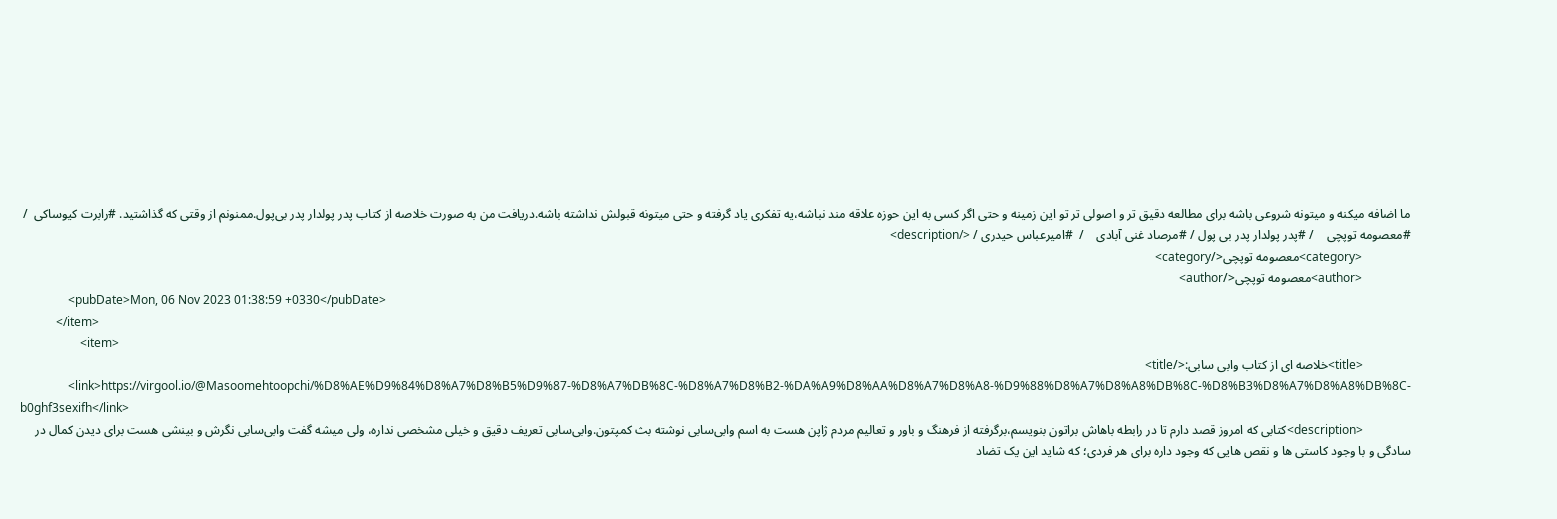ما اضافه میکنه و میتونه شروعی باشه برای مطالعه دقیق تر و اصولی تر تو این زمینه و حتی اگر کسی به این حوزه علاقه مند نباشه،یه تفکری یاد گرفته و حتی میتونه قبولش نداشته باشه.دریافت من به صورت خلاصه از کتاب پدر پولدار پدر بی‌پول.ممنونم از وقتی که گذاشتید. #رابرت کیوساکی  / #معصومه توپچی    / #پدر پولدار پدر بی‌ پول / #مرصاد غنی آبادی    /  #امیرعباس حیدری / </description>
                <category>معصومه توپچی</category>
                <author>معصومه توپچی</author>
                <pubDate>Mon, 06 Nov 2023 01:38:59 +0330</pubDate>
            </item>
                    <item>
                <title>خلاصه ای از کتاب وابی سابی:</title>
                <link>https://virgool.io/@Masoomehtoopchi/%D8%AE%D9%84%D8%A7%D8%B5%D9%87-%D8%A7%DB%8C-%D8%A7%D8%B2-%DA%A9%D8%AA%D8%A7%D8%A8-%D9%88%D8%A7%D8%A8%DB%8C-%D8%B3%D8%A7%D8%A8%DB%8C-b0ghf3sexifh</link>
                <description>کتابی که امروز قصد دارم تا در رابطه باهاش براتون بنویسم،برگرفته از فرهنگ و باور و تعالیم مردم ژاپن هست به اسم وابی‌سابی نوشته بث کمپتون.وابی‌سابی تعریف دقیق و خیلی مشخصی نداره، ولی میشه گفت وابی‌سابی نگرش و بینشی هست برای دیدن کمال در سادگی و با وجود کاستی ها و نقص هایی که وجود داره برای هر فردی؛ که شاید این یک تضاد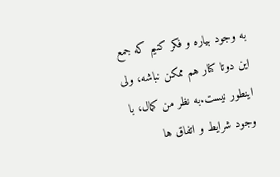به وجود بیاره و فکر کنیم که جمع این دوتا کنار هم ممکن نباشه، ولی اینطور نیست.به نظر من کمال، با وجود شرایط و اتفاق ها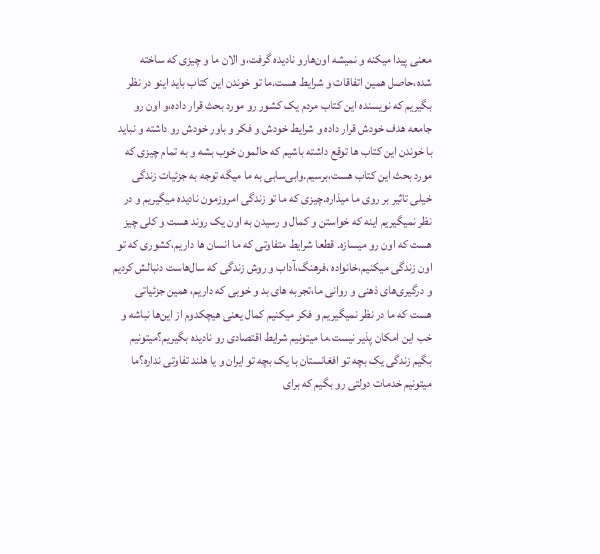معنی پیدا میکنه و نمیشه اون‌هارو نادیده گرفت،و الان ما و چیزی که ساخته شده،حاصل همین اتفاقات و شرایط هست.ما تو خوندن این کتاب باید اینو در نظر بگیریم که نویسنده این کتاب مردم یک کشور رو مورد بحث قرار داده،و اون رو جامعه هدف خودش قرار داده و شرایط خودش و فکر و باور خودش رو داشته و نباید با خوندن این کتاب ها توقع داشته باشیم که حالمون خوب بشه و به تمام چیزی که مورد بحث این کتاب هست،برسیم.وابی‌سابی به ما میگه توجه به جزئیات زندگی خیلی تاثیر بر روی ما میذاره.چیزی که ما تو زندگی امروزمون نادیده میگیریم و در نظر نمیگیریم اینه که خواستن و کمال و رسیدن به اون یک روند هست و کلی چیز هست که اون رو میسازه. قطعا شرایط متفاوتی که ما انسان ها داریم،کشوری که تو اون زندگی میکنیم،خانواده ،فرهنگ،آداب و روش زندگی که سال‌هاست دنبالش کردیم و درگیری‌های ذهنی و روانی ما،تجربه های بد و خوبی که داریم، همین جزئیاتی هست که ما در نظر نمیگیریم و فکر میکنیم کمال یعنی هیچکدوم از این‌ها نباشه و خب این امکان پذیر نیست.ما میتونیم شرایط اقتصادی رو نادیده بگیریم؟میتونیم بگیم زندگی یک بچه تو افغانستان با یک بچه تو ایران و یا هلند تفاوتی نداره؟ما میتونیم خدمات دولتی رو بگیم که برای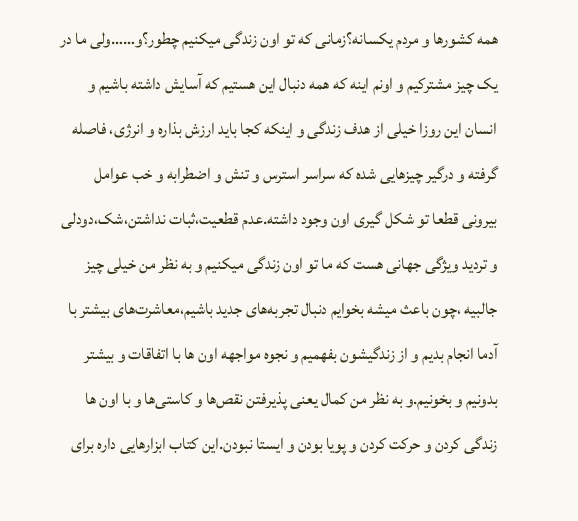همه کشورها و مردم یکسانه؟زمانی که تو اون زندگی میکنیم چطور؟و……ولی ما در یک چیز مشترکیم و اونم اینه که همه دنبال این هستیم که آسایش داشته باشیم و انسان‌ این روزا خیلی از هدف زندگی و اینکه کجا باید ارزش بذاره و انرژی، فاصله گرفته و درگیر چیزهایی شده که سراسر استرس و تنش و اضطرابه و خب عوامل بیرونی قطعا تو شکل گیری اون وجود داشته.عدم قطعیت،ثبات نداشتن،شک،دودلی و تردید ویژگی جهانی هست که ما تو اون زندگی میکنیم و به نظر من خیلی چیز جالبیه ،چون باعث میشه بخوایم دنبال تجربه‌های جدید باشیم،معاشرت‌های بیشتر با آدما انجام بدیم و از زندگیشون بفهمیم و نجوه مواجهه اون ها با اتفاقات و بیشتر بدونیم و بخونیم.و به نظر من کمال یعنی پذیرفتن نقص‌ها و کاستی‌ها و با اون ها زندگی کردن و حرکت کردن و پویا بودن و ایستا نبودن.این کتاب ابزارهایی داره برای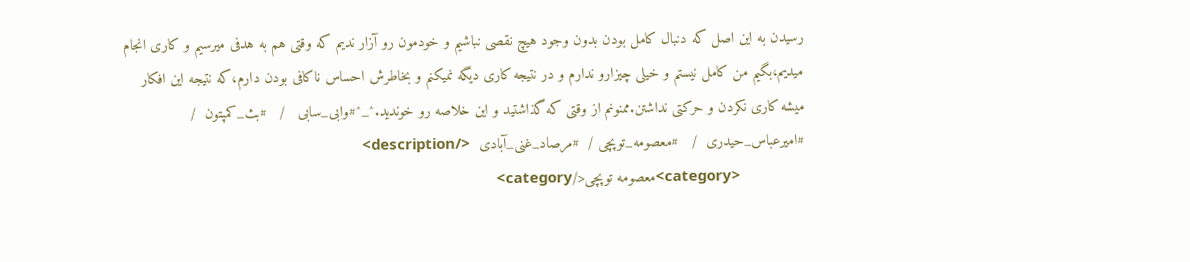رسیدن به این اصل که دنبال کامل بودن بدون وجود هیچ نقصی نباشیم و خودمون رو آزار ندیم که وقتی هم به هدفی میرسیم و کاری انجام میدیم،بگیم من کامل نیستم و خیلی چیزارو ندارم و در نتیجه کاری دیگه نمیکنم و بخاطرش احساس ناکافی بودن دارم،که نتیجه این افکار میشه کاری نکردن و حرکتی نداشتن.ممنونم از وقتی که گذاشتید و این خلاصه رو خوندید.^_^#وابی_سابی   /   #بث_کمپتون  / #امیرعباس_حیدری  /   #معصومه_توپچی /  #مرصاد_غنی_آبادی  </description>
                <category>معصومه توپچی</category>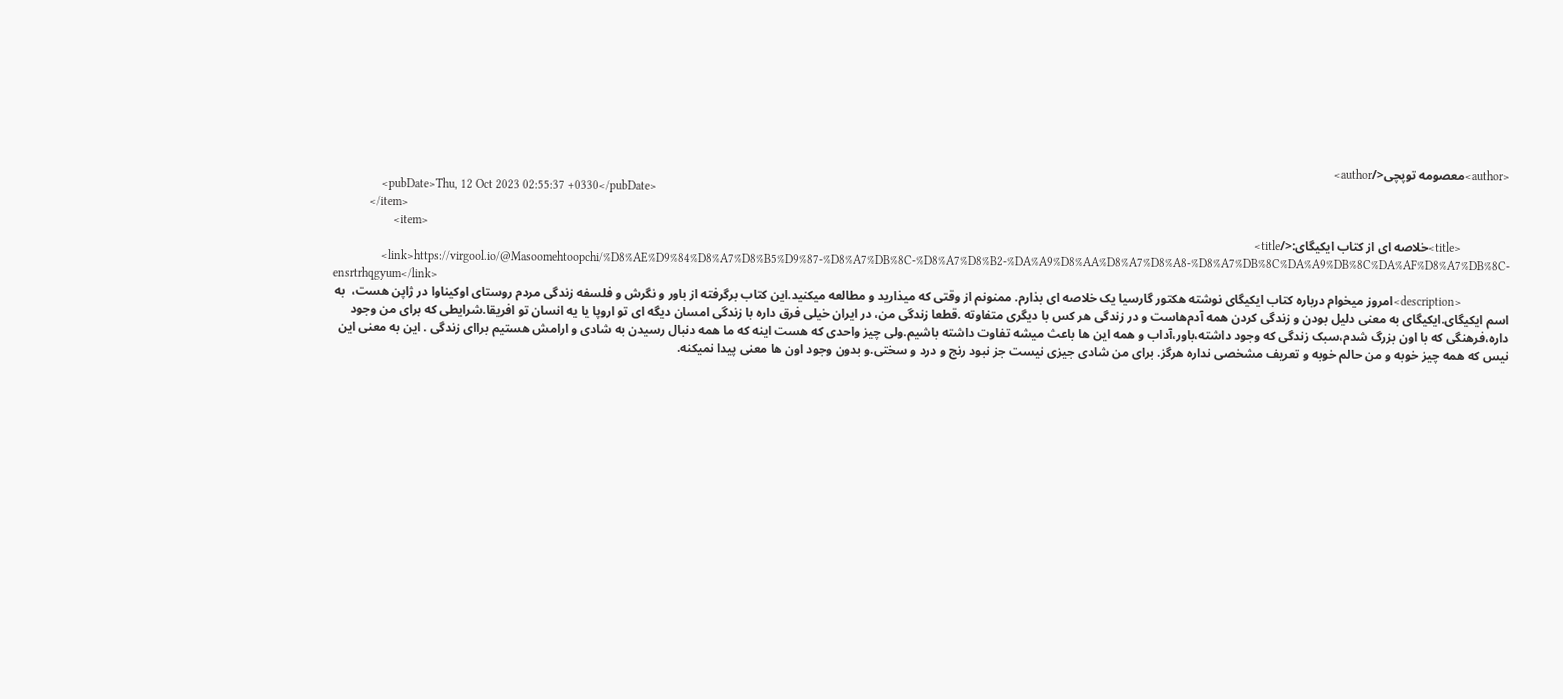<author>معصومه توپچی</author>
                <pubDate>Thu, 12 Oct 2023 02:55:37 +0330</pubDate>
            </item>
                    <item>
                <title>خلاصه ای از کتاب ایکیگای:</title>
                <link>https://virgool.io/@Masoomehtoopchi/%D8%AE%D9%84%D8%A7%D8%B5%D9%87-%D8%A7%DB%8C-%D8%A7%D8%B2-%DA%A9%D8%AA%D8%A7%D8%A8-%D8%A7%DB%8C%DA%A9%DB%8C%DA%AF%D8%A7%DB%8C-ensrtrhqgyum</link>
                <description>امروز میخوام درباره کتاب ایکیگای نوشته هکتور گارسیا یک خلاصه ای بذارم. ممنونم از وقتی که میذارید و مطالعه میکنید.این کتاب برگرفته از باور و نگرش و فلسفه زندگی مردم روستای اوکیناوا در ژاپن هست،  به اسم ایکیگای.ایکیگای به معنی دلیل بودن و زندگی کردن همه آدم‌هاست و در زندگی هر کس با دیگری متفاوته .قطعا زندگی من، در ایران خیلی فرق داره با زندگی امسان دیگه ای تو اروپا یا یه انسان تو افریقا.شرایطی که برای من وجود داره،فرهنگی که با اون بزرگ شدم،سبک زندگی که وجود داشته،باور،آداب و همه این ها باعث میشه تفاوت داشته باشیم.ولی چیز واحدی که هست اینه که ما همه دنبال رسیدن به شادی و ارامش هستیم براای زندگی . این به معنی این نیس که همه چیز خوبه و من حالم خوبه و تعریف مشخصی نداره هرگز. برای من شادی جیزی نیست جز نبود رنج و درد و سختی.و بدون وجود اون ها معنی پیدا نمیکنه.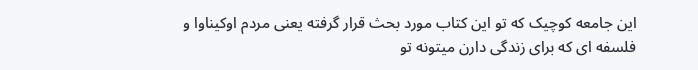این جامعه کوچیک که تو این کتاب مورد بحث قرار گرفته یعنی مردم اوکیناوا و فلسفه ای که برای زندگی دارن میتونه تو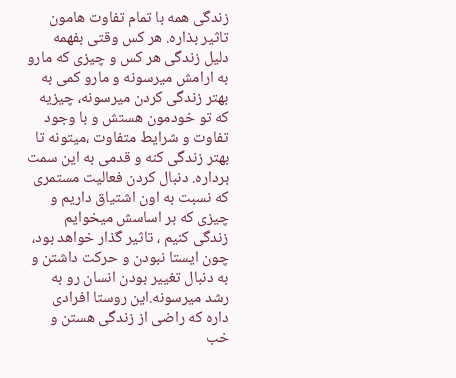زندگی همه با تمام تفاوت هامون تاثیر بذاره. هر کس وقتی بفهمه دلیل زندگی هر کس و چیزی که مارو به ارامش میرسونه و مارو کمی به بهتر زندگی کردن میرسونه، چیزیه که تو خودمون هستش و با وجود تفاوت و شرایط متفاوت ،میتونه تا بهتر زندگی کنه و قدمی به این سمت برداره. دنبال کردن فعالیت مستمری که نسبت به اون اشتیاق داریم و چیزی که بر اساسش میخوایم زندگی کنیم ، تاثیر گذار خواهد بود، چون ایستا نبودن و حرکت داشتن و به دنبال تغییر بودن انسان رو به رشد میرسونه.این روستا افرادی داره که راضی از زندگی هستن و خب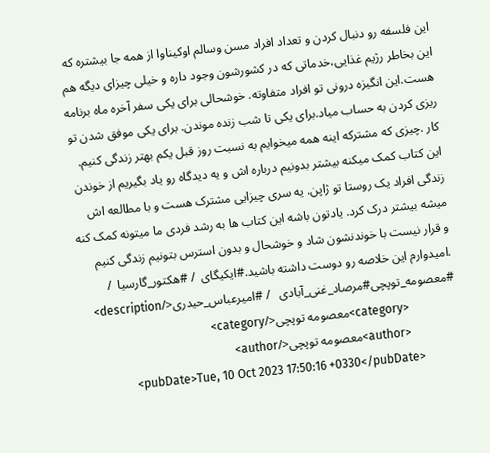این فلسفه رو دنبال کردن و تعداد افراد مسن وسالم اوکیناوا از همه جا بیشتره که این بخاطر رژیم غذایی،خدماتی که در کشورشون وجود داره و خیلی چیزای دیگه هم هست.این انگیزه درونی تو افراد متفاوته. خوشحالی برای یکی سفر آخره ماه برنامه ریزی کردن به حساب میاد.برای یکی تا شب زنده موندن. برای یکی موفق شدن تو کار .چیزی که مشترکه اینه همه میخوایم به نسبت روز قبل یکم بهتر زندگی کنیم. این کتاب کمک میکنه بیشتر بدونیم درباره اش و یه دیدگاه رو یاد بگیریم از خوندن زندگی افراد یک روستا تو ژاپن. یه سری چیزایی مشترک هست و با مطالعه اش میشه بیشتر درک کرد. یادتون باشه این کتاب ها به رشد فردی ما میتونه کمک کنه و قرار نیست با خوندنشون شاد و خوشحال و بدون استرس بتونیم زندگی کنیم .امیدوارم این خلاصه رو دوست داشته باشید.#ایکیگای  / #هکتور_گارسیا  / #معصومه_توپچی#مرصاد_غنی_آبادی   / #امیرعباس_حیدری</description>
                <category>معصومه توپچی</category>
                <author>معصومه توپچی</author>
                <pubDate>Tue, 10 Oct 2023 17:50:16 +0330</pubDate>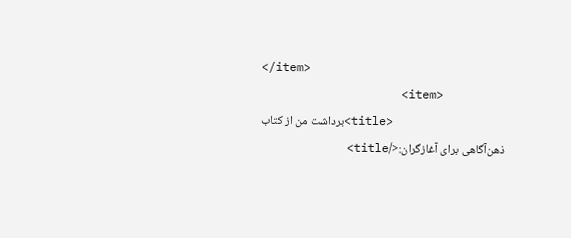</item>
                    <item>
                <title>برداشت من از کتاب ذهن‌آگاهی برای آغازگران:</title>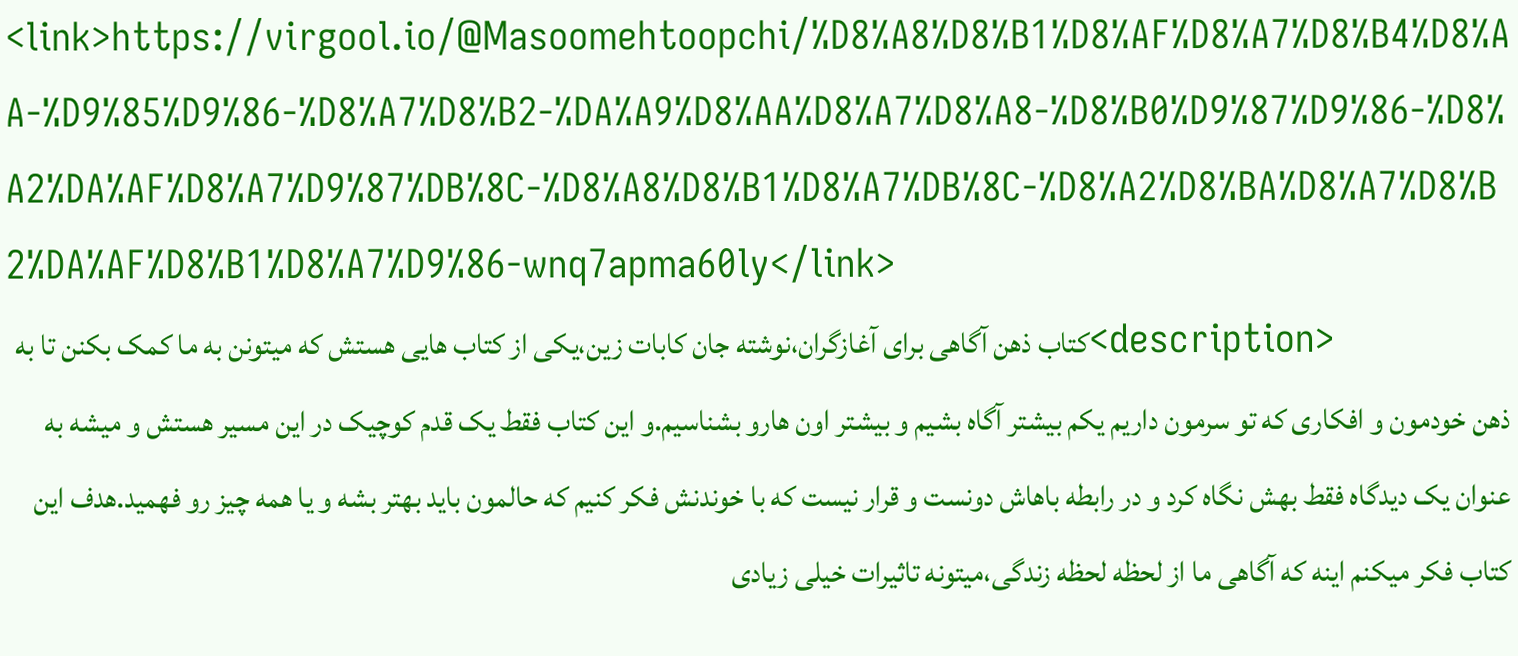<link>https://virgool.io/@Masoomehtoopchi/%D8%A8%D8%B1%D8%AF%D8%A7%D8%B4%D8%AA-%D9%85%D9%86-%D8%A7%D8%B2-%DA%A9%D8%AA%D8%A7%D8%A8-%D8%B0%D9%87%D9%86-%D8%A2%DA%AF%D8%A7%D9%87%DB%8C-%D8%A8%D8%B1%D8%A7%DB%8C-%D8%A2%D8%BA%D8%A7%D8%B2%DA%AF%D8%B1%D8%A7%D9%86-wnq7apma60ly</link>
                <description>کتاب ذهن آگاهی برای آغازگران،نوشته جان کابات زین،یکی از کتاب هایی هستش که میتونن به ما کمک بکنن تا به ذهن خودمون و افکاری که تو سرمون داریم یکم بیشتر آگاه بشیم و بیشتر اون هارو بشناسیم.و این کتاب فقط یک قدم کوچیک در این مسیر هستش و میشه به عنوان یک دیدگاه فقط بهش نگاه کرد و در رابطه باهاش دونست و قرار نیست که با خوندنش فکر کنیم که حالمون باید بهتر بشه و یا همه چیز رو فهمید.هدف این کتاب فکر میکنم اینه که آگاهی ما از لحظه لحظه زندگی،میتونه تاثیرات خیلی زیادی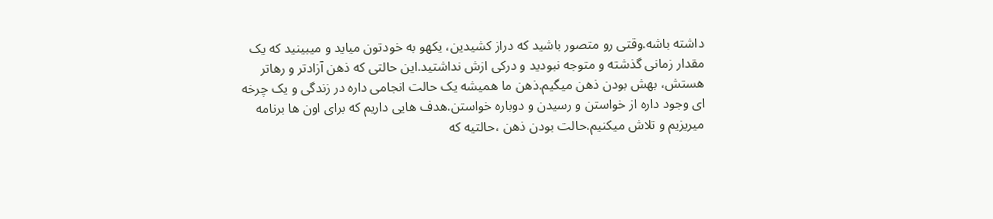داشته باشه.وقتی رو متصور باشید که دراز کشیدین، یکهو به خودتون میاید و میبینید که یک مقدار زمانی گذشته و متوجه نبودید و درکی ازش نداشتید.این حالتی که ذهن آزادتر و رهاتر هستش، بهش بودن ذهن میگیم.ذهن ما همیشه یک حالت انجامی داره در زندگی و یک چرخه ای وجود داره از خواستن و رسیدن و دوباره خواستن.هدف هایی داریم که برای اون ها برنامه میریزیم و تلاش میکنیم.حالت بودن ذهن ،حالتیه که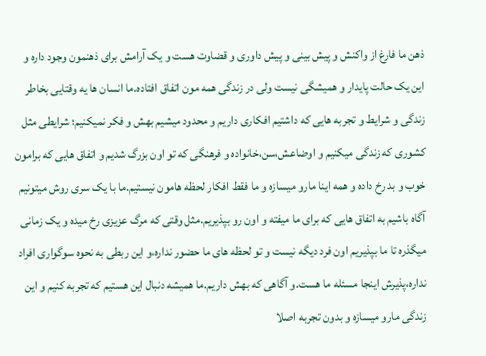ذهن ما فارغ از واکنش و پیش بینی و پیش داوری و قضاوت هست و یک آرامش برای ذهنمون وجود داره و این یک حالت پایدار و همیشگی نیست ولی در زندگی همه مون اتفاق افتاده.ما انسان ها یه وقتایی بخاطر زندگی و شرایط و تجربه هایی که داشتیم افکاری داریم و محدود میشیم بهش و فکر نمیکنیم؛ شرایطی مثل کشوری که زندگی میکنیم و اوضاعش،سن،خانواده و فرهنگی که تو اون بزرگ شدیم و اتفاق هایی که برامون خوب و بد رخ داده و همه اینا مارو میسازه و ما فقط افکار لحظه هامون نیستیم.ما با یک سری روش میتونیم آگاه باشیم به اتفاق هایی که برای ما میفته و اون رو بپذیریم.مثل وقتی که مرگ عزیزی رخ میده و یک زمانی میگذره تا ما بپذیریم اون فرد دیگه نیست و تو لحظه های ما حضور نداره،و این ربطی به نحوه سوگواری افراد نداره،پذیرش اینجا مسئله ما هست.و آگاهی که بهش داریم.ما همیشه دنبال این هستیم که تجربه کنیم و این زندگی مارو میسازه و بدون تجربه اصلا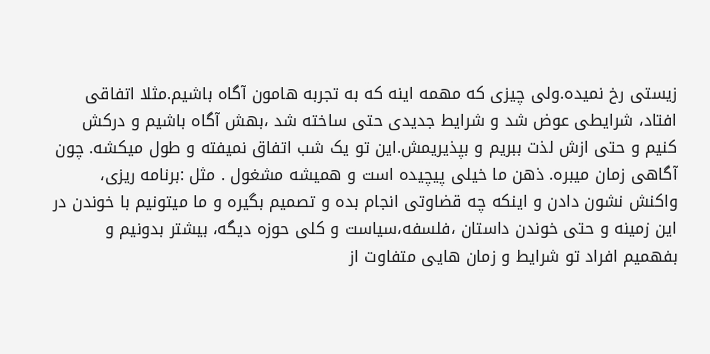زیستی رخ نمیده.ولی چیزی که مهمه اینه که به تجربه هامون آگاه باشیم.مثلا اتفاقی افتاد، شرایطی عوض شد و شرایط جدیدی حتی ساخته شد ،بهش آگاه باشیم و درکش کنیم و حتی ازش لذت ببریم و بپذیریمش.این تو یک شب اتفاق نمیفته و طول میکشه. چون آگاهی زمان میبره. ذهن ما خیلی پیچیده است و همیشه مشغول . مثل :برنامه ریزی، واکنش نشون دادن و اینکه چه قضاوتی انجام بده و تصمیم بگیره و ما میتونیم با خوندن در این زمینه و حتی خوندن داستان ،فلسفه،سیاست و کلی حوزه دیگه، بیشتر بدونیم و بفهمیم افراد تو شرایط و زمان هایی متفاوت از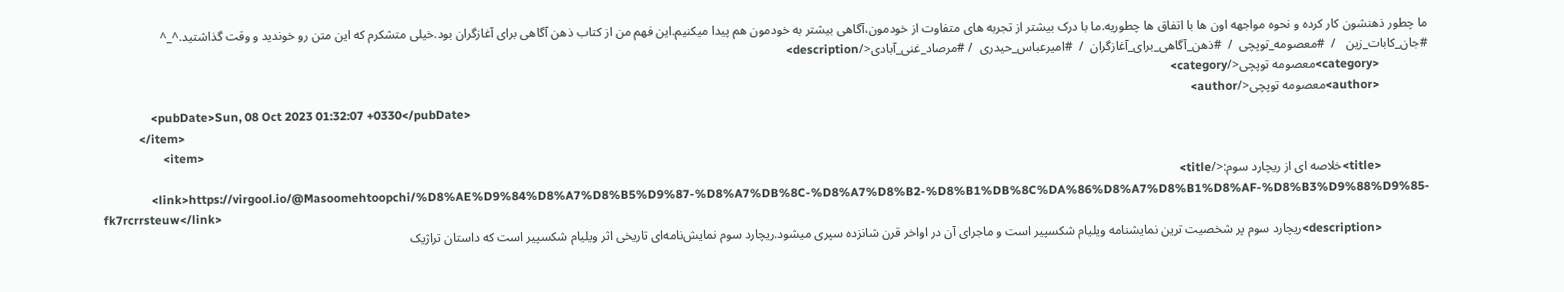ما چطور ذهنشون کار کرده و نحوه مواجهه اون ها با اتفاق ها چطوریه.ما با درک بیشتر از تجربه های متفاوت از خودمون،آگاهی بیشتر به خودمون هم پیدا میکنیم.این فهم من از کتاب ذهن آگاهی برای آغازگران بود.خیلی متشکرم که این متن رو خوندید و وقت گذاشتید.^_^ #جان_کابات_زین   /  #معصومه_توپچی  /  #ذهن_آگاهی_برای_آغازگران  /  #امیرعباس_حیدری  / #مرصاد_غنی_آبادی</description>
                <category>معصومه توپچی</category>
                <author>معصومه توپچی</author>
                <pubDate>Sun, 08 Oct 2023 01:32:07 +0330</pubDate>
            </item>
                    <item>
                <title>خلاصه ای از ریچارد سوم:</title>
                <link>https://virgool.io/@Masoomehtoopchi/%D8%AE%D9%84%D8%A7%D8%B5%D9%87-%D8%A7%DB%8C-%D8%A7%D8%B2-%D8%B1%DB%8C%DA%86%D8%A7%D8%B1%D8%AF-%D8%B3%D9%88%D9%85-fk7rcrrsteuw</link>
                <description>ریچارد سوم پر شخصیت ترین نمایشنامه ویلیام شکسپیر است و ماجرای آن در اواخر قرن شانزده سپری میشود.ریچارد سوم نمایش‌نامه‌ای تاریخی اثر ویلیام شکسپیر است که داستان تراژیک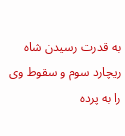به قدرت رسیدن شاه ریچارد سوم و سقوط وی را به پرده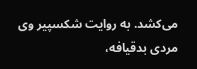می‌کشد. به روایت شکسپیر وی مردی بدقیافه،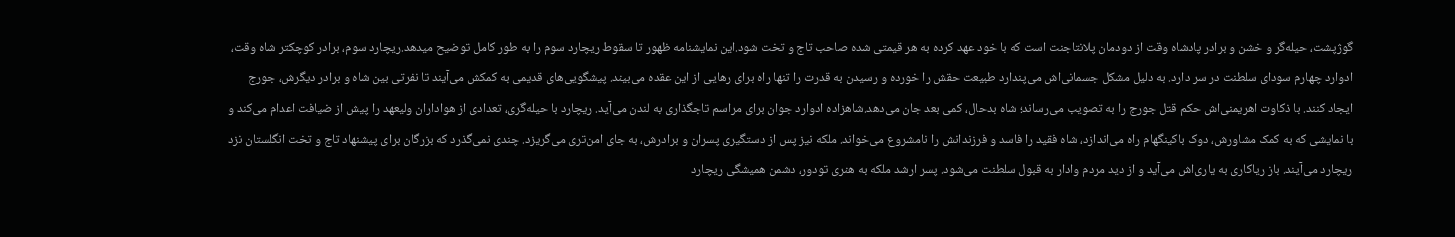گوژپشت، حیله‌گر و خشن و برادر پادشاه وقت از دودمان پلانتاجنت است که با خود عهد کرده به هر قیمتی شده صاحب تاج و تخت شود.این نمایشنامه ظهور تا سقوط ریچارد سوم را به طور کامل توضیح میدهد.ریچارد سوم، برادر کوچکتر شاه وقت، ادوارد چهارم سودای سلطنت در سر دارد. به دلیل مشکل جسمانی‌اش می‌پندارد طبیعت حقش را خورده و رسیدن به قدرت را تنها راه برای رهایی از این عقده می‌بیند. پیشگویی‌های قدیمی به کمکش می‌آیند تا نفرتی بین شاه و برادر دیگرش، جورج ایجاد کنند. با ذکاوت اهریمنی‌اش حکم قتل جورج را به تصویب می‌رساند؛ شاه بدحال، کمی بعد جان می‌دهد.شاهزاده ادوارد جوان برای مراسم تاجگذاری به لندن می‌آید. ریچارد با حیله‌گری، تعدادی از هواداران ولیعهد را پیش از ضیافت اعدام می‌کند و با نمایشی که به کمک مشاورش، دوک باکینگهام راه می‌اندازد، شاه فقید را فاسد و فرزندانش را نامشروع می‌خواند. ملکه نیز پس از دستگیری پسران و برادرش، به جای امن‌تری می‌گریزد. چندی نمی‌گذرد که بزرگان برای پیشنهاد تاج و تخت انگلستان نزد ریچارد می‌آیند. باز ریاکاری به یاری‌اش می‌آید و از دید مردم وادار به قبول سلطنت می‌شود. پسر ارشد ملکه به هنری تودور، دشمن همیشگی ریچارد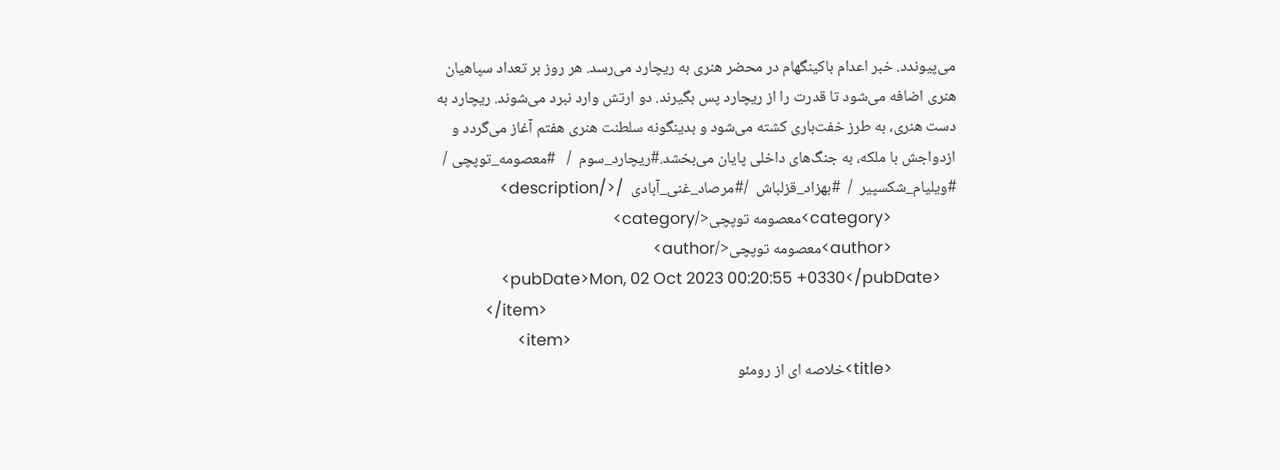می‌پیوندد. خبر اعدام باکینگهام در محضر هنری به ریچارد می‌رسد. هر روز بر تعداد سپاهیان هنری اضافه می‌شود تا قدرت را از ریچارد پس بگیرند. دو ارتش وارد نبرد می‌شوند. ریچارد به دست هنری، به طرز خفت‌باری کشته می‌شود و بدینگونه سلطنت هنری هفتم آغاز می‌گردد و ازدواجش با ملکه، به جنگ‌های داخلی پایان می‌بخشد.#ریچارد_سوم  /   #معصومه_توپچی /   #ویلیام_شکسپیر  /  #بهزاد_قزلباش  /#مرصاد_غنی_آبادی  /</description>
                <category>معصومه توپچی</category>
                <author>معصومه توپچی</author>
                <pubDate>Mon, 02 Oct 2023 00:20:55 +0330</pubDate>
            </item>
                    <item>
                <title>خلاصه ای از رومئو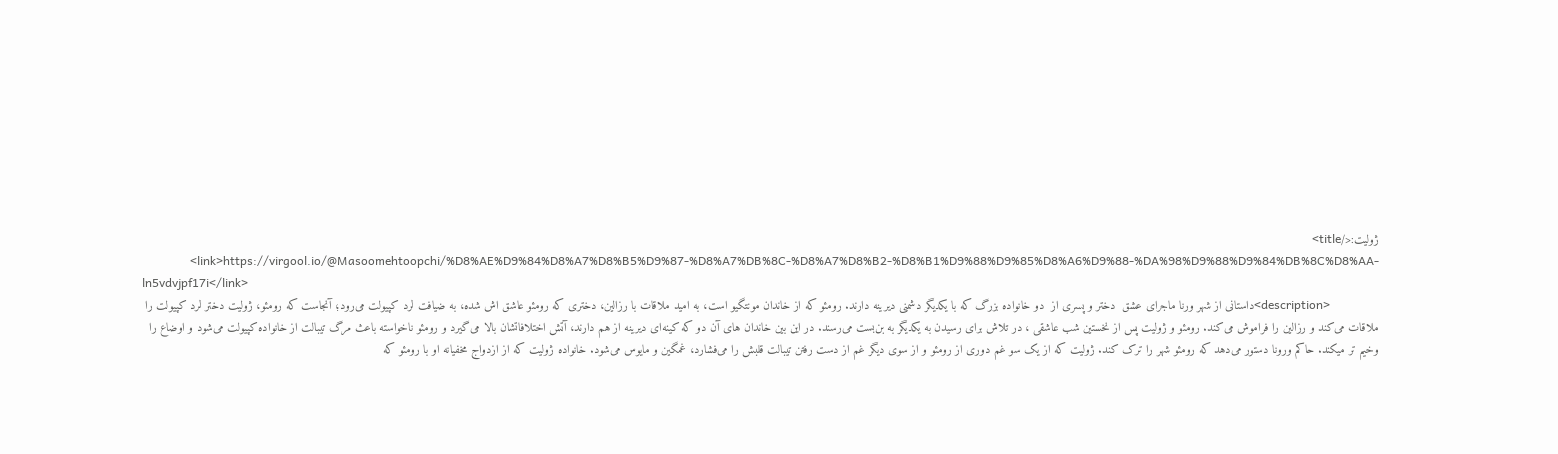ژولیت:</title>
                <link>https://virgool.io/@Masoomehtoopchi/%D8%AE%D9%84%D8%A7%D8%B5%D9%87-%D8%A7%DB%8C-%D8%A7%D8%B2-%D8%B1%D9%88%D9%85%D8%A6%D9%88-%DA%98%D9%88%D9%84%DB%8C%D8%AA-ln5vdvjpf17i</link>
                <description>داستانی از شهر ورنا ماجرای عشق  دختر و پسری از  دو خانواده بزرگ که با یکدیگر دشمنی دیرینه دارند. رومئو که از خاندان مونتگیو است، به امید ملاقات با رزالین، دختری که رومئو عاشق اش شده، به ضیافت لرد کپیولت می‌رود؛ آنجاست که رومئو، ژولیت دختر لرد کپیولت را ملاقات می‌کند و رزالین را فراموش می‌کند. رومئو و ژولیت پس از نخستین شب عاشقی ، در تلاش برای رسیدن به یکدیگر به بن‌بست می‌رسند. در این بین خاندان های آن دو که کینه‌ای دیرینه از هم دارند، آتش اختلافاتشان بالا می‌گیرد و رومئو ناخواسته باعث مرگ تیبالت از خانواده کپیولت می‌شود و اوضاع را وخیم تر میکند. حاکم ورونا دستور می‌دهد که رومئو شهر را ترک کند. ژولیت که از یک سو غم دوری از رومئو و از سوی دیگر غم از دست رفتن تیبالت قلبش را می‌فشارد، غمگین و مایوس می‌شود. خانواده ژولیت که از ازدواج مخفیانه او با رومئو که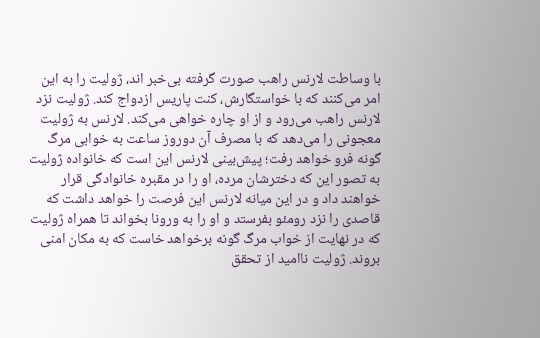با وساطت لارنس راهب صورت گرفته بی‌خبر اند، ژولیت را به این امر می‌کنند که با خواستگارش، کنت پاریس ازدواج کند. ژولیت نزد لارنس راهب می‌رود و از او چاره خواهی می‌کند. لارنس به ژولیت معجونی را می‌دهد که با مصرف آن دوروز ساعت به خوابی مرگ گونه فرو خواهد رفت؛ پیش‌بینی لارنس این است که خانواده ژولیت به تصور این که دخترشان مرده، او را در مقبره خانوادگی قرار خواهند داد و در این میانه لارنس این فرصت را خواهد داشت که قاصدی را نزد رومئو بفرستد و او را به ورونا بخواند تا همراه ژولیت که در نهایت از خواب مرگ گونه برخواهد خاست که به مکان امنی بروند. ژولیت ناامید از تحقق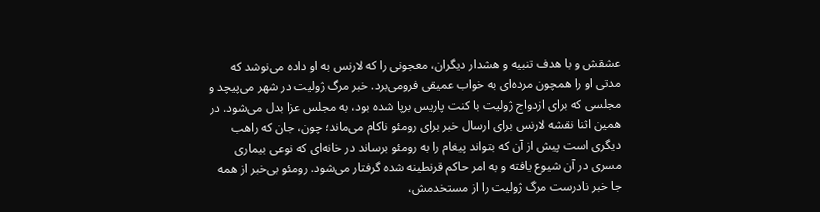عشقش و با هدف تنبیه و هشدار دیگران، معجونی را که لارنس به او داده می‌نوشد که مدتی او را همچون مرده‌ای به خواب عمیقی فرومی‌برد. خبر مرگ ژولیت در شهر می‌پیچد و مجلسی که برای ازدواج ژولیت با کنت پاریس برپا شده بود، به مجلس عزا بدل می‌شود. در همین اثنا نقشه لارنس برای ارسال خبر برای رومئو ناکام می‌ماند؛ چون، جان که راهب دیگری است پیش از آن که بتواند پیغام را به رومئو برساند در خانه‌ای که نوعی بیماری مسری در آن شیوع یافته و به امر حاکم قرنطینه شده گرفتار می‌شود. رومئو بی‌خبر از همه جا خبر نادرست مرگ ژولیت را از مستخدمش،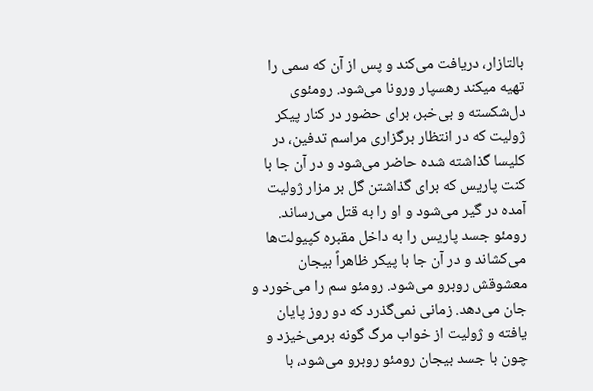بالتازار، دریافت می‌کند و پس از آن که سمی را  تهیه میکند رهسپار ورونا می‌شود. رومئوی دل‌شکسته و بی‌خبر، برای حضور در کنار پیکر ژولیت که در انتظار برگزاری مراسم تدفین، در کلیسا گذاشته شده حاضر می‌شود و در آن جا با کنت پاریس که برای گذاشتن گل بر مزار ژولیت آمده در گیر می‌شود و او را به قتل می‌رساند. رومئو جسد پاریس را به داخل مقبره کپیولت‌ها می‌کشاند و در آن جا با پیکر ظاهراً بیجان معشوقش روبرو می‌شود. رومئو سم را می‌خورد و جان می‌دهد. زمانی نمی‌گذرد که دو روز پایان یافته و ژولیت از خواب مرگ گونه برمی‌خیزد و چون با جسد بیجان رومئو روبرو می‌شود، با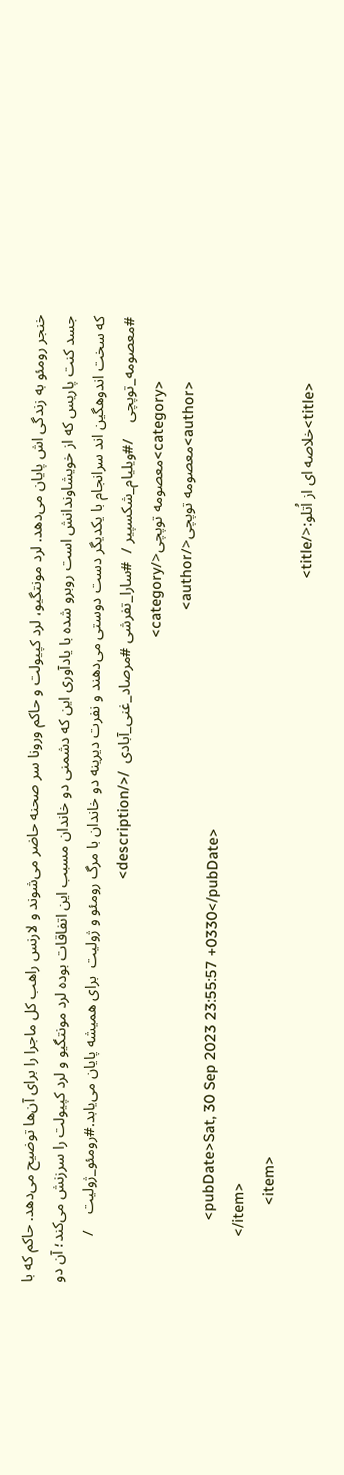خنجر رومئو به زندگی اش پایان می‌دهد. لرد مونتگیو، لرد کپیولت و حاکم ورونا سر صحنه حاضر می‌شوند و لارنس راهب کل ماجرا را برای آن‌ها توضیح می‌دهد. حاکم که با جسد کنت پاریس که از خویشاوندانش است روبرو شده با یادآوری این که دشمنی دو خاندان مسبب این اتفاقات بوده لرد مونتگیو و لرد کپیولت را سرزنش می‌کند؛ آن دو که سخت اندوهگین اند سرانجام با یکدیگر دست دوستی می‌دهند و نفرت دیرینه دو خاندان با مرگ رومئو و ژولیت  برای همیشه پایان می‌یابد.#رومئو_ژولیت    /  #معصومه_توپچی    /#ویلیام_شکسپیر /  #سارا_تفرشی #مرصاد_غنی_آبادی  /</description>
                <category>معصومه توپچی</category>
                <author>معصومه توپچی</author>
                <pubDate>Sat, 30 Sep 2023 23:55:57 +0330</pubDate>
            </item>
                    <item>
                <title>خلاصه ای از اُتلو:</title>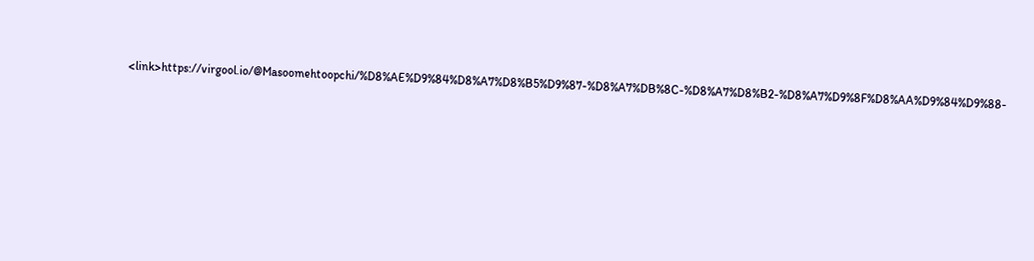<link>https://virgool.io/@Masoomehtoopchi/%D8%AE%D9%84%D8%A7%D8%B5%D9%87-%D8%A7%DB%8C-%D8%A7%D8%B2-%D8%A7%D9%8F%D8%AA%D9%84%D9%88-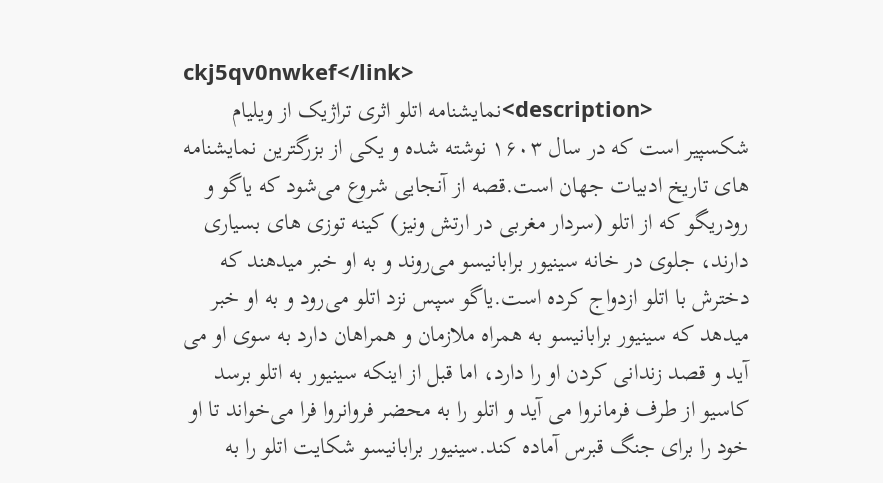ckj5qv0nwkef</link>
                <description>نمایشنامه اتلو اثری تراژیک از ویلیام شکسپیر است که در سال ۱۶۰۳ نوشته شده و یکی از بزرگترین نمایشنامه های تاریخ ادبیات جهان است.قصه از آنجایی شروع می‌شود که یاگو و رودریگو که از اتلو (سردار مغربی در ارتش ونیز) کینه توزی های بسیاری دارند، جلوی در خانه سینیور برابانیسو می‌روند و به او خبر میدهند که دخترش با اتلو ازدواج کرده است.یاگو سپس نزد اتلو می‌رود و به او خبر میدهد که سینیور برابانیسو به همراه ملازمان و همراهان دارد به سوی او می آید و قصد زندانی کردن او را دارد، اما قبل از اینکه سینیور به اتلو برسد کاسیو از طرف فرمانروا می آید و اتلو را به محضر فروانروا فرا می‌خواند تا او خود را برای جنگ قبرس آماده کند.سینیور برابانیسو شکایت اتلو را به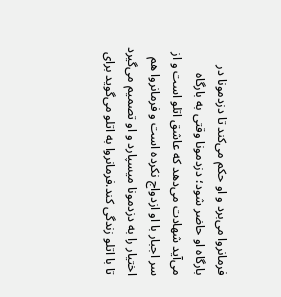فرمانروا می‌برد و او حکم می‌کند تا دزدمونا در بارگاه او حاضر شود؛ دزدمونا وقتی به بارگاه می‌آید شهادت می‌دهد که عاشق اتلو است و از سر اجبار با او ازدواج نکرده است و فرمانروا هم اختیار را به دزدمونا میسپارد و او تصمیم می‌گیرد تا با اتلو زندگی کند.فرمانروا به اتلو می‌گوید برای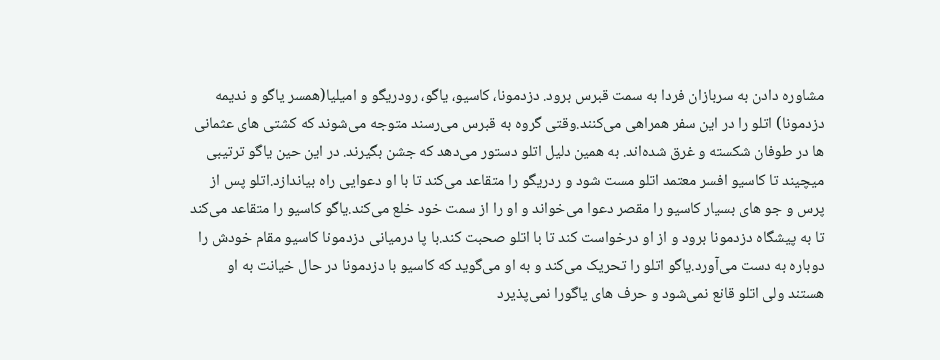مشاوره دادن به سربازان فردا به سمت قبرس برود. دزدمونا، کاسیو، یاگو، رودریگو و امیلیا(همسر یاگو و ندیمه دزدمونا) اتلو را در این سفر همراهی می‌کنند.وقتی گروه به قبرس می‌رسند متوجه می‌شوند که کشتی های عثمانی ها در طوفان شکسته و غرق شده‌اند. به همین دلیل اتلو دستور می‌دهد که جشن بگیرند. در این حین یاگو ترتیبی میچیند تا کاسیو افسر معتمد اتلو مست شود و ردریگو را متقاعد می‌کند تا با او دعوایی راه بیاندازد.اتلو پس از پرس و جو های بسیار کاسیو را مقصر دعوا می‌خواند و او را از سمت خود خلع می‌کند.یاگو کاسیو را متقاعد می‌کند تا به پیشگاه دزدمونا برود و از او درخواست کند تا با اتلو صحبت کند.با پا درمیانی دزدمونا کاسیو مقام خودش را دوباره به دست می‌آورد.یاگو اتلو را تحریک می‌کند و به او می‌گوید که کاسیو با دزدمونا در حال خیانت به او هستند ولی اتلو قانع نمی‌شود و حرف های یاگورا نمی‌پذیرد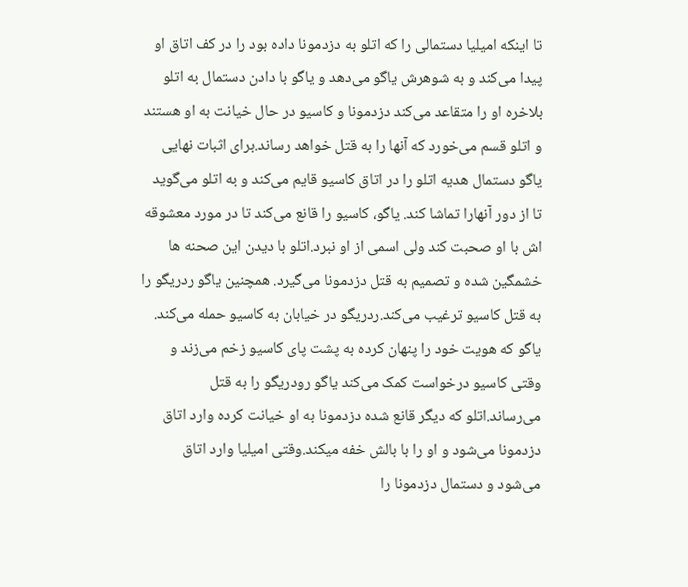تا اینکه امیلیا دستمالی را که اتلو به دزدمونا داده بود را در کف اتاق او پیدا می‌کند و به شوهرش یاگو می‌دهد و یاگو با دادن دستمال به اتلو بلاخره او را متقاعد می‌کند دزدمونا و کاسیو در حال خیانت به او هستند و اتلو قسم می‌خورد که آنها را به قتل خواهد رساند.برای اثبات نهایی یاگو دستمال هدیه اتلو را در اتاق کاسیو قایم می‌کند و به اتلو می‌گوید تا از دور آنهارا تماشا کند. یاگو، کاسیو را قانع می‌کند تا در مورد معشوقه اش با او صحبت کند ولی اسمی از او نبرد.اتلو با دیدن این صحنه ها خشمگین شده و تصمیم به قتل دزدمونا می‌گیرد. همچنین یاگو ردریگو را به قتل کاسیو ترغیب می‌کند.ردریگو در خیابان به کاسیو حمله می‌کند. یاگو که هویت خود را پنهان کرده به پشت پای کاسیو زخم می‌زند و وقتی کاسیو درخواست کمک می‌کند یاگو رودریگو را به قتل می‌رساند.اتلو که دیگر قانع شده دزدمونا به او خیانت کرده وارد اتاق دزدمونا می‌شود و او را با بالش خفه میکند.وقتی امیلیا وارد اتاق می‌شود و دستمال دزدمونا را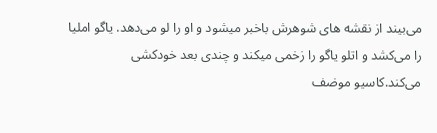می‌بیند از نقشه های شوهرش باخبر میشود و او را لو می‌دهد. یاگو املیا را می‌کشد و اتلو یاگو را زخمی میکند و چندی بعد خودکشی می‌کند.کاسیو موضف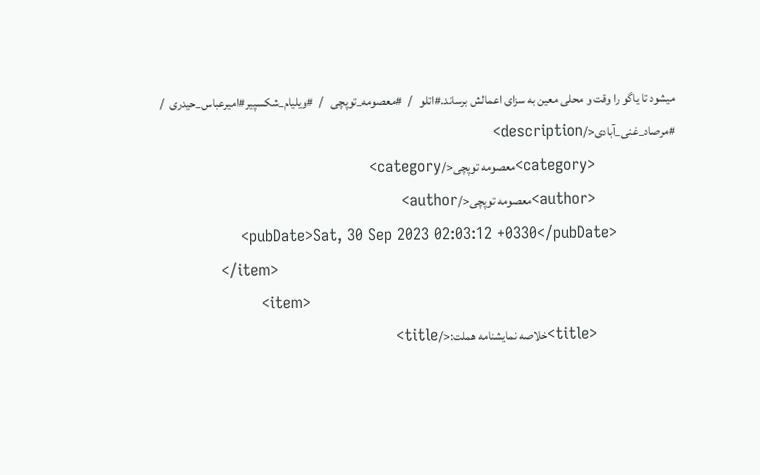میشود تا یاگو را وقت و محلی معین به سزای اعمالش برساند.#اتلو   /  #معصومه_توپچی   /  #ویلیام_شکسپیر#امیرعباس_حیدری  /  #مرصاد_غنی_آبادی</description>
                <category>معصومه توپچی</category>
                <author>معصومه توپچی</author>
                <pubDate>Sat, 30 Sep 2023 02:03:12 +0330</pubDate>
            </item>
                    <item>
                <title>خلاصه نمایشنامه هملت:</title>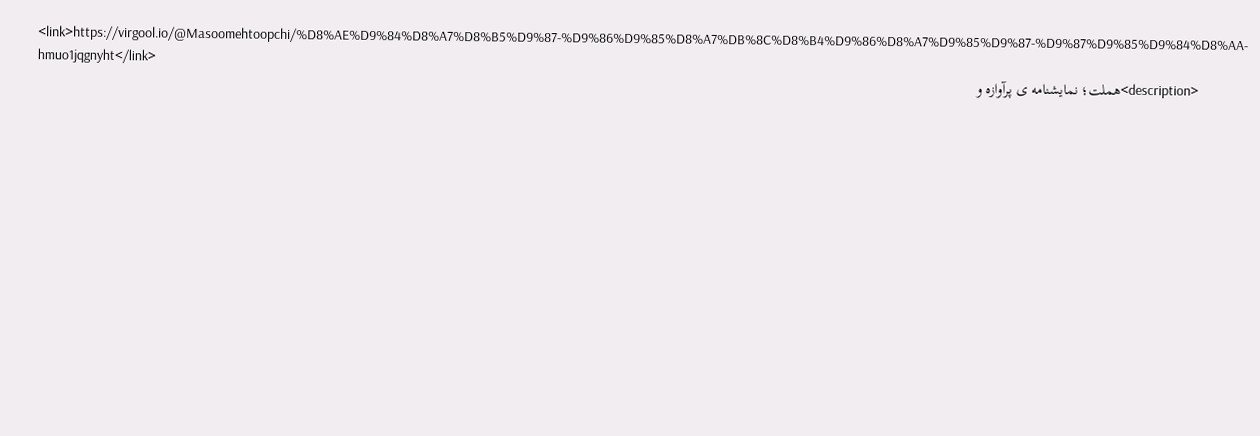<link>https://virgool.io/@Masoomehtoopchi/%D8%AE%D9%84%D8%A7%D8%B5%D9%87-%D9%86%D9%85%D8%A7%DB%8C%D8%B4%D9%86%D8%A7%D9%85%D9%87-%D9%87%D9%85%D9%84%D8%AA-hmuo1jqgnyht</link>
                <description>هملت؛ نمایشنامه ی پرآوازه و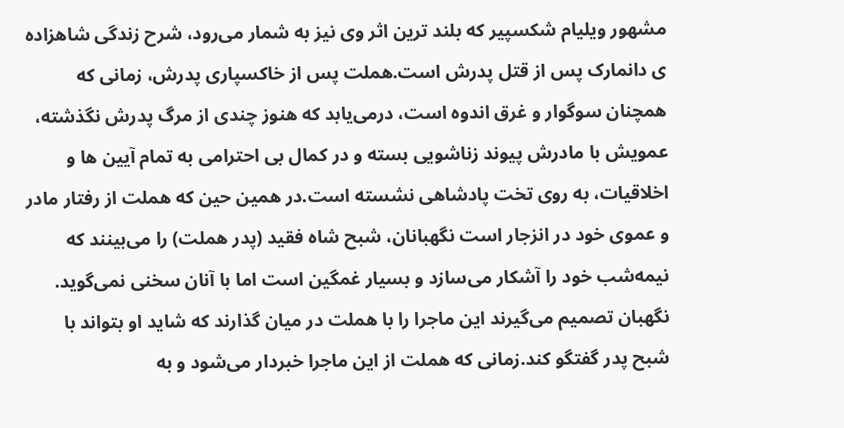مشهور ویلیام شکسپیر که بلند ترین اثر وی نیز به شمار می‌رود، شرح زندگی شاهزاده ی دانمارک پس از قتل پدرش است.هملت پس از خاکسپاری پدرش، زمانی که همچنان سوگوار و غرق اندوه است، درمی‌یابد که هنوز چندی از مرگ پدرش نگذشته، عمویش با مادرش پیوند زناشویی بسته و در کمال بی احترامی به تمام آیین ها و اخلاقیات، به روی تخت پادشاهی نشسته است.در همین حین که هملت از رفتار مادر و عموی خود در انزجار است نگهبانان، شبح شاه فقید (پدر هملت) را می‌بینند که نیمه‌شب خود را آشکار می‌سازد و بسیار غمگین است اما با آنان سخنی نمی‌گوید. نگهبان تصمیم می‌گیرند این ماجرا را با هملت در میان گذارند که شاید او بتواند با شبح پدر گفتگو کند.زمانی که هملت از این ماجرا خبردار می‌شود و به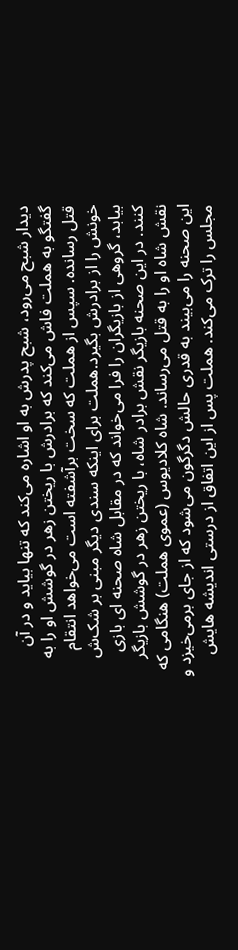دیدار شبح می‌رود، شبح پدرش به او اشاره می‌کند که تنها بیاید و در آن گفتگو به هملت فاش می‌کند که برادرش با ریختن زهر در گوشش او را به قتل رسانده. سپس از هملت که سخت برآشفته است می‌خواهد انتقام خونش را از برادرش بگیرد.هملت برای اینکه سندی دیگر مبنی بر شک‌ش بیابد، گروهی از بازیگران را فرا می‌خواند که در مقابل شاه صحنه ای بازی کنند. در این صحنه بازیگر نقش برادر شاه، با ریختن زهر در گوشش بازیگر نقش شاه او را به قتل می‌رساند. شاه کلادیوس (عموی هملت) هنگامی که این صحنه را می‌بیند به قدری حالش دگرگون می‌شود که از جای برمی‌خیزد و مجلس را ترک می‌کند. هملت پس از این اتفاق از درستی اندیشه هایش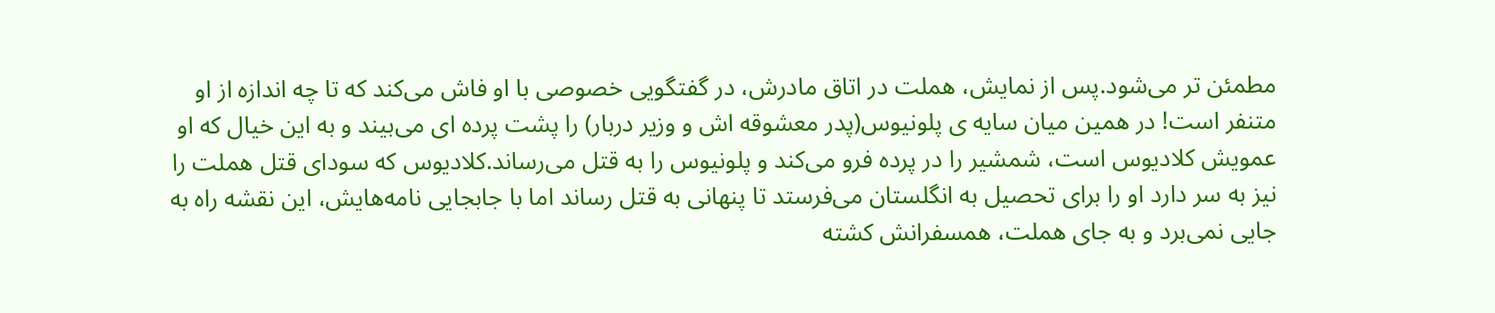مطمئن تر می‌شود.پس از نمایش، هملت در اتاق مادرش، در گفتگویی خصوصی با او فاش می‌کند که تا چه اندازه از او متنفر است! در همین میان سایه ی پلونیوس(پدر معشوقه اش و وزیر دربار) را پشت پرده ای می‌بیند و به این خیال که او عمویش کلادیوس است، شمشیر را در پرده فرو می‌کند ‌و پلونیوس را به قتل می‌رساند.کلادیوس که سودای قتل هملت را نیز به سر دارد او را برای تحصیل به انگلستان می‌فرستد تا پنهانی به قتل رساند اما با جابجایی نامه‌هایش، این نقشه راه به جایی نمی‌برد و به جای هملت، همسفرانش کشته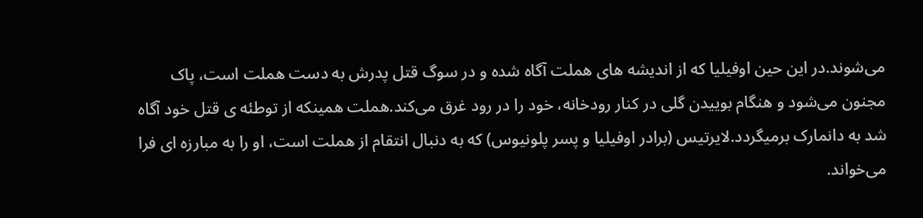می‌شوند.در این حین اوفیلیا که از اندیشه های هملت آگاه شده و در سوگ قتل پدرش به دست هملت است، پاک مجنون می‌شود و هنگام بوییدن گلی در کنار رودخانه، خود را در رود غرق می‌کند.هملت همینکه از توطئه ی قتل خود آگاه شد به دانمارک برمیگردد.لایرتیس (برادر اوفیلیا و پسر پلونیوس) که به دنبال انتقام از هملت است، او را به مبارزه ای فرا می‌خواند.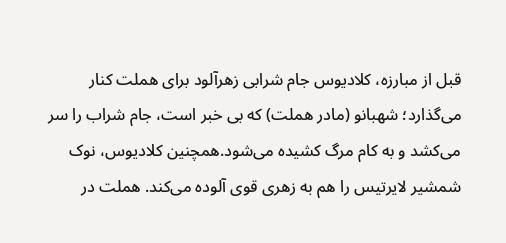قبل از مبارزه، کلادیوس جام شرابی زهرآلود برای هملت کنار می‌گذارد؛ شهبانو (مادر هملت) که بی خبر است، جام شراب را سر می‌کشد و به کام مرگ کشیده می‌شود.همچنین کلادیوس، نوک شمشیر لایرتیس را هم به زهری قوی آلوده می‌کند. هملت در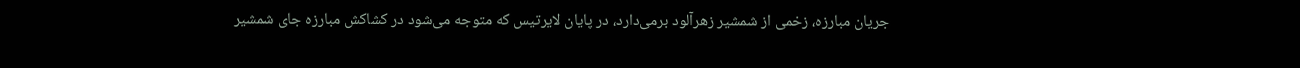جریان مبارزه، زخمی از شمشیر زهرآلود برمی‌دارد، در پایان لایرتیس که متوجه می‌شود در کشاکش مبارزه جای شمشیر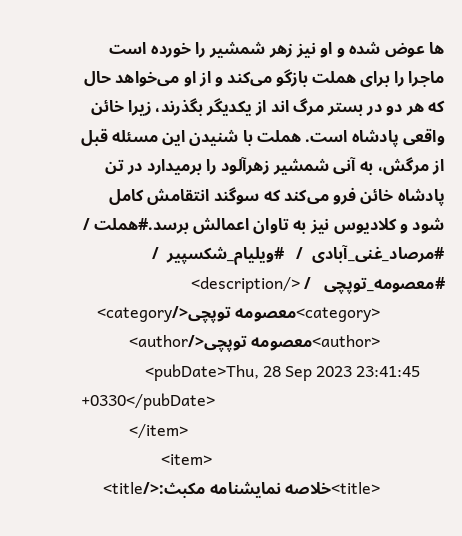ها عوض شده و او نیز زهر شمشیر را خورده است ماجرا را برای هملت بازگو می‌کند و از او می‌خواهد حال که هر دو در بستر مرگ اند از یکدیگر بگذرند، زیرا خائن واقعی پادشاه است. هملت با شنیدن این مسئله قبل از مرگش، به آنی شمشیر زهرآلود را برمیدارد در تن پادشاه خائن فرو می‌کند که سوگند انتقامش کامل شود و کلادیوس نیز به تاوان اعمالش برسد.#هملت /   #مرصاد_غنی_آبادی  /   #ویلیام_شکسپیر  /   #معصومه_توپچی   / </description>
                <category>معصومه توپچی</category>
                <author>معصومه توپچی</author>
                <pubDate>Thu, 28 Sep 2023 23:41:45 +0330</pubDate>
            </item>
                    <item>
                <title>خلاصه نمایشنامه مکبث:</title>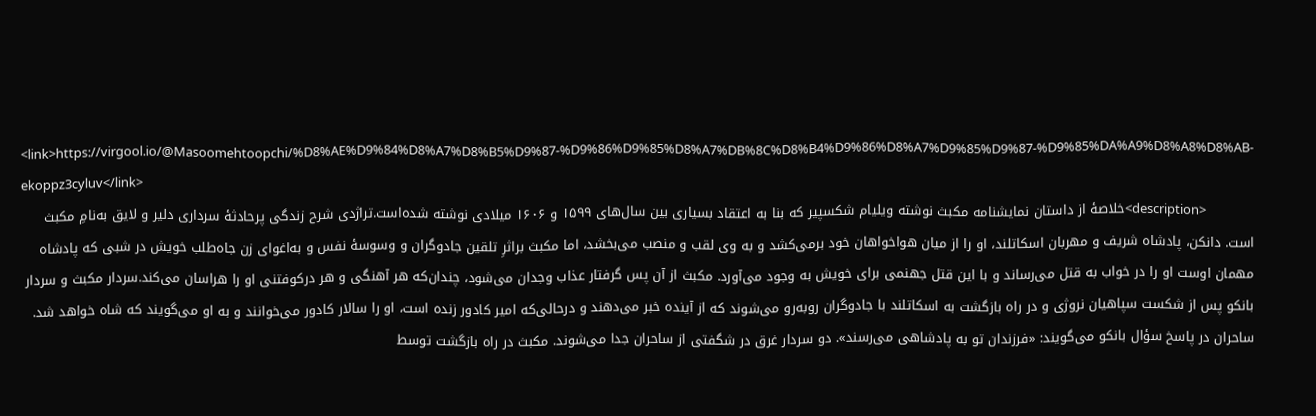<link>https://virgool.io/@Masoomehtoopchi/%D8%AE%D9%84%D8%A7%D8%B5%D9%87-%D9%86%D9%85%D8%A7%DB%8C%D8%B4%D9%86%D8%A7%D9%85%D9%87-%D9%85%DA%A9%D8%A8%D8%AB-ekoppz3cyluv</link>
                <description>خلاصۀ از داستان نمایشنامه مکبث نوشته ویلیام شکسپیر که بنا به اعتقاد بسیاری بین سال‌های ۱۵۹۹ و ۱۶۰۶ میلادی نوشته شده‌است.تراژدی شرح زندگی پرحادثهٔ سرداری دلیر و لایق به‌نامِ مکبث است. دانکن، پادشاه شریف و مهربان اسکاتلند، او را از میان هواخواهان خود برمی‌کشد و به وی لقب و منصب می‌بخشد، اما مکبث براثرِ تلقین جادوگران و وسوسهٔ نفس و به‌اغوای زن جاه‌طلب خویش در شبی که پادشاه مهمان اوست او را در خواب به قتل می‌رساند و با این قتل جهنمی برای خویش به‌ وجود می‌آورد. مکبث از آن پس گرفتار عذاب وجدان می‌شود، چندان‌که هر آهنگی و هر درکوفتنی او را هراسان می‌کند.سردار مکبث و سردار بانکو پس از شکست سپاهیان نروژی و در راه بازگشت به اسکاتلند با جادوگران روبه‌رو می‌شوند که از آینده خبر می‌دهند و درحالی‌که امیر کادور زنده است، او را سالار کادور می‌خوانند و به او می‌گویند که شاه خواهد شد. ساحران در پاسخ سؤال بانکو می‌گویند: «فرزندان تو به پادشاهی می‌رسند». دو سردار غرق در شگفتی از ساحران جدا می‌شوند. مکبث در راه بازگشت توسط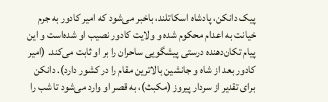پیک دانکن، پادشاه اسکاتلند، باخبر می‌شود که امیر کادور به جرم خیانت به اعدام محکوم شده و ولایت کادور نصیب او شده‌است و این پیام تکان‌دهنده درستی پیشگویی ساحران را بر او ثابت می‌کند. (امیر کادور بعد از شاه و جانشین بالاترین مقام را در کشور دارد). دانکن برای تقدیر از سردار پیروز (مکبث)، به قصر او وارد می‌شود تا شب را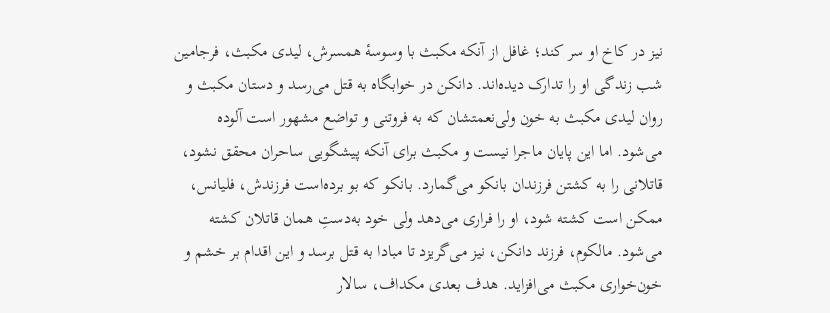نیز در کاخ او سر کند؛ غافل از آنکه مکبث با وسوسۀ همسرش، لیدی مکبث، فرجامین شب زندگی او را تدارک دیده‌اند. دانکن در خوابگاه به قتل می‌رسد و دستان مکبث و روان لیدی مکبث به خون ولی‌نعمتشان که به فروتنی و تواضع مشهور است آلوده می‌شود. اما این پایان ماجرا نیست و مکبث برای آنکه پیشگویی ساحران محقق نشود، قاتلانی را به کشتن فرزندان بانکو می‌گمارد. بانکو که بو برده‌است فرزندش، فلیانس، ممکن است کشته شود، او را فراری می‌دهد ولی خود به‌دستِ همان قاتلان کشته می‌شود. مالکوم، فرزند دانکن، نیز می‌گریزد تا مبادا به قتل برسد و این اقدام بر خشم و خون‌خواری مکبث می‌افزاید. هدف بعدی مکداف، سالار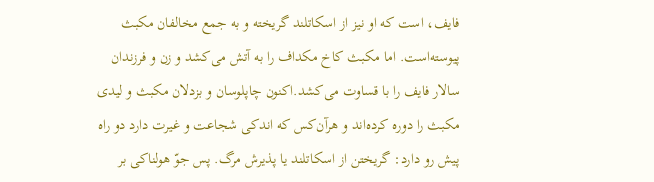فایف، است که او نیز از اسکاتلند گریخته و به جمع مخالفان مکبث پیوسته‌است. اما مکبث کاخ مکداف را به آتش می‌کشد و زن و فرزندان سالار فایف را با قساوت می‌کشد.اکنون چاپلوسان و بزدلان مکبث و لیدی مکبث را دوره کرده‌اند و هرآن‌کس که اندکی شجاعت و غیرت دارد دو راه پیش رو دارد: گریختن از اسکاتلند یا پذیرش مرگ. پس جوّ هولناکی بر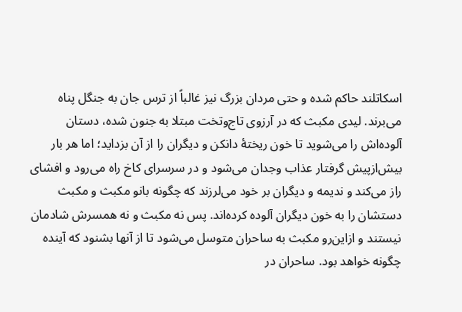اسکاتلند حاکم شده و حتی مردان بزرگ نیز غالباً از ترس جان به جنگل پناه می‌برند. لیدی مکبث که در آرزوی تاج‌وتخت مبتلا به جنون شده، دستان آلوده‌اش را می‌شوید تا خون ریختهٔ دانکن و دیگران را از آن بزداید؛ اما هر بار بیش‌ازپیش گرفتار عذاب وجدان می‌شود و در سرسرای کاخ راه می‌رود و افشای راز می‌کند و ندیمه و دیگران بر خود می‌لرزند که چگونه بانو مکبث و مکبث دستشان را به خون دیگران آلوده کرده‌اند. پس نه مکبث و نه همسرش شادمان نیستند و ازاین‌رو مکبث به ساحران متوسل می‌شود تا از آنها بشنود که آینده چگونه خواهد بود. ساحران در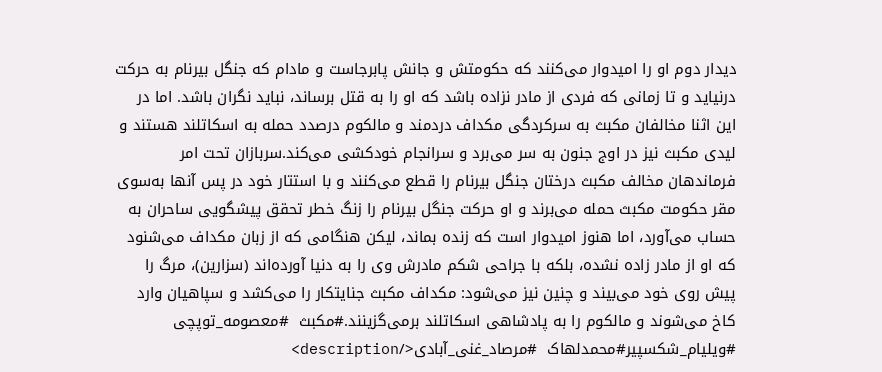دیدار دوم او را امیدوار می‌کنند که حکومتش و جانش پابرجاست و مادام که جنگل بیرنام به حرکت درنیاید و تا زمانی که فردی از مادر نزاده باشد که او را به قتل برساند، نباید نگران باشد. اما در این اثنا مخالفان مکبث به سرکردگی مکداف دردمند و مالکوم درصدد حمله به اسکاتلند هستند و لیدی مکبث نیز در اوج جنون به سر می‌برد و سرانجام خودکشی می‌کند.سربازان تحت امر فرماندهان مخالف مکبث درختان جنگل بیرنام را قطع می‌کنند و با استتار خود در پس آنها به‌سوی مقر حکومت مکبث حمله می‌برند و او حرکت جنگل بیرنام را زنگ خطر تحقق پیشگویی ساحران به حساب می‌آورد، اما هنوز امیدوار است که زنده بماند، لیکن هنگامی که از زبان مکداف می‌شنود که او از مادر زاده نشده، بلکه با جراحی شکم مادرش وی را به دنیا آورده‌اند (سزارین)، مرگ را پیش روی خود می‌بیند و چنین نیز می‌شود: مکداف مکبث جنایتکار را می‌کشد و سپاهیان وارد کاخ می‌شوند و مالکوم را به پادشاهی اسکاتلند برمی‌گزینند.#مکبث  #معصومه_توپچی  #ویلیام_شکسپیر#محمدلهاک  #مرصاد_غنی_آبادی</description>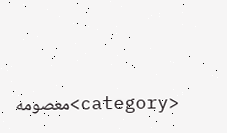<category>معصومه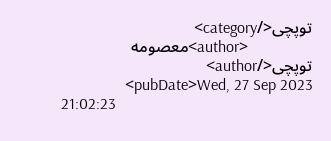توپچی</category>
                <author>معصومه توپچی</author>
                <pubDate>Wed, 27 Sep 2023 21:02:23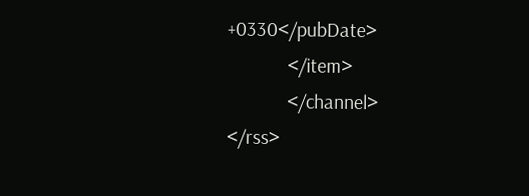+0330</pubDate>
            </item>
            </channel>
</rss>